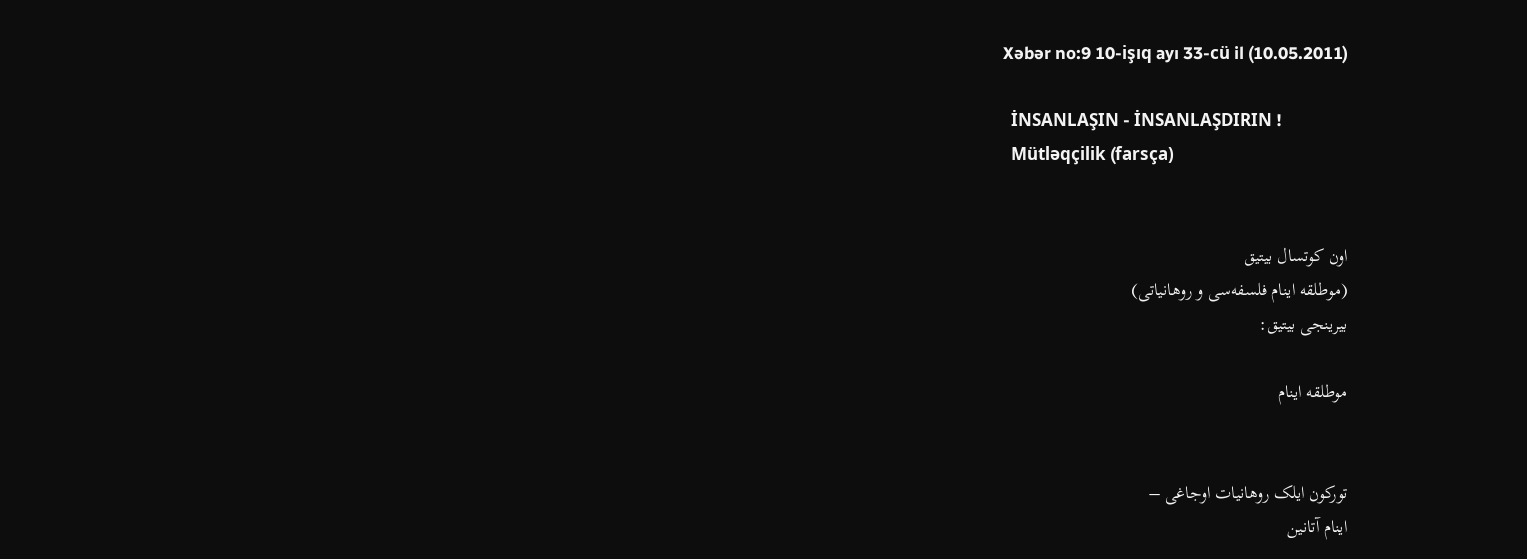Xəbər no:9 10-işıq ayı 33-cü il (10.05.2011)

  İNSANLAŞIN - İNSANLAŞDIRIN !
  Mütləqçilik (farsça)


اون کوتسال بیتیق
(موطلقه اینام فلسفه‌سی و روهانیاتی)
بیرینجی بیتیق:

موطلقه اینام


تورکون ایلک روهانیات اوجاغی –
اینام آتانین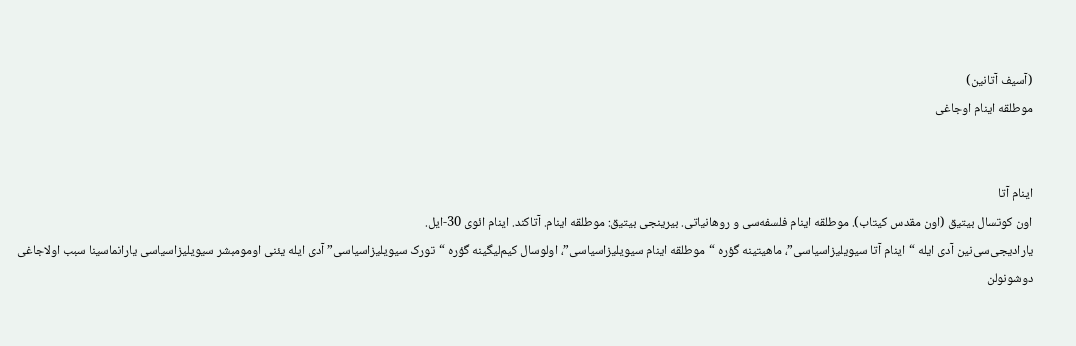(آسیف آتانین)
موطلقه اینام اوجاغی


اینام آتا
اون کوتسال بیتیق (اون مقدس کیتاب). موطلقه اینام فلسفه‌سی و روهانیاتی. بیرینجی بیتیق: موطلقه اینام. آتاکند. اینام ائوی 30-ایل.
یارادیجی‌سی‌نین آدی ایله “اینام آتا سیویلیزاسیاسی”، ماهیتینه گؤره “موطلقه اینام سیویلیزاسیاسی”، اولوسال کیم‌لیگینه گؤره “تورک سیویلیزاسیاسی” آدی ایله یئنی اومومبشر سیویلیزاسیاسی یارانماسینا سبب اولاجاغی دوشونولن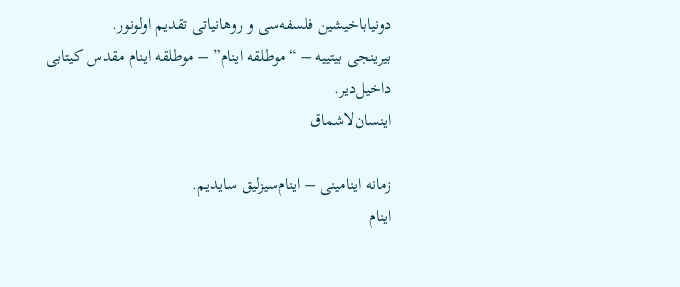دونیاباخیشین فلسفه‌سی و روهانیاتی تقدیم اولونور.
بیرینجی بیتییه – “موطلقه اینام” – موطلقه اینام مقدس کیتابی داخیل‌دیر.
اینسان‌لاشماق

زمانه اینامینی – اینام‌سیزلیق سایدیم.
اینام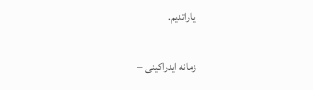یاراتدیم.

زمانه ایدراکینی –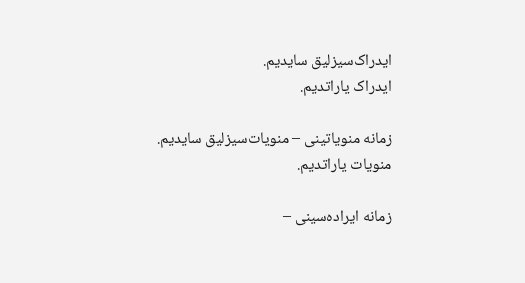ایدراک‌سیزلیق سایدیم.
ایدراک یاراتدیم.

زمانه منویاتینی – منویات‌سیزلیق سایدیم.
منویات یاراتدیم.

زمانه ایراده‌سینی –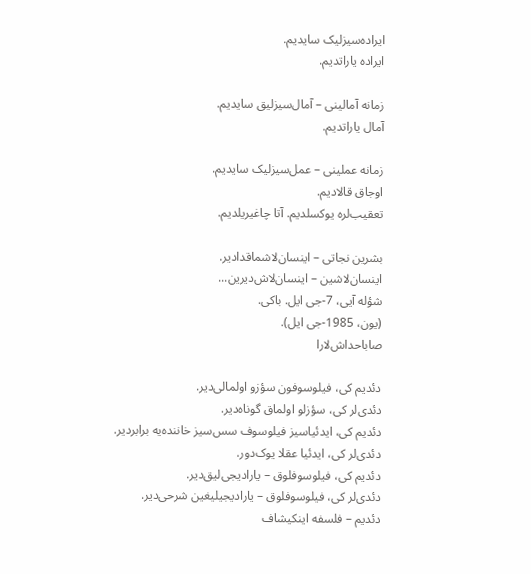ایراده‌سیزلیک سایدیم.
ایراده یاراتدیم.

زمانه آمالینی – آمال‌سیزلیق سایدیم.
آمال یاراتدیم.

زمانه عملینی – عمل‌سیزلیک سایدیم.
اوجاق قالادیم.
تعقیب‌لره یوکسلدیم. آتا چاغیریلدیم.

بشرین نجاتی – اینسان‌لاشماقدا‌دیر.
اینسان‌لاشین – اینسان‌لاش‌دیرین...
شؤله آیی، 7-جی ایل. باکی.
(یون، 1985-جی ایل).
صاباحداش‌لارا

دئدیم کی، فیلوسوفون سؤزو اولما‌لی‌دیر.
دئدی‌لر کی، سؤزلو اولماق گوناه‌دیر.
دئدیم کی، ایدئیا‌سیز فیلوسوف سس‌سیز خاننده‌یه برابردیر.
دئدی‌لر کی، ایدئیا عقلا یوک‌دور.
دئدیم کی، فیلوسوفلوق – یارادیجی‌لیق‌دیر.
دئدی‌لر کی، فیلوسوفلوق – یارادیجیلیغین شرحی‌دیر.
دئدیم – فلسفه اینکیشاف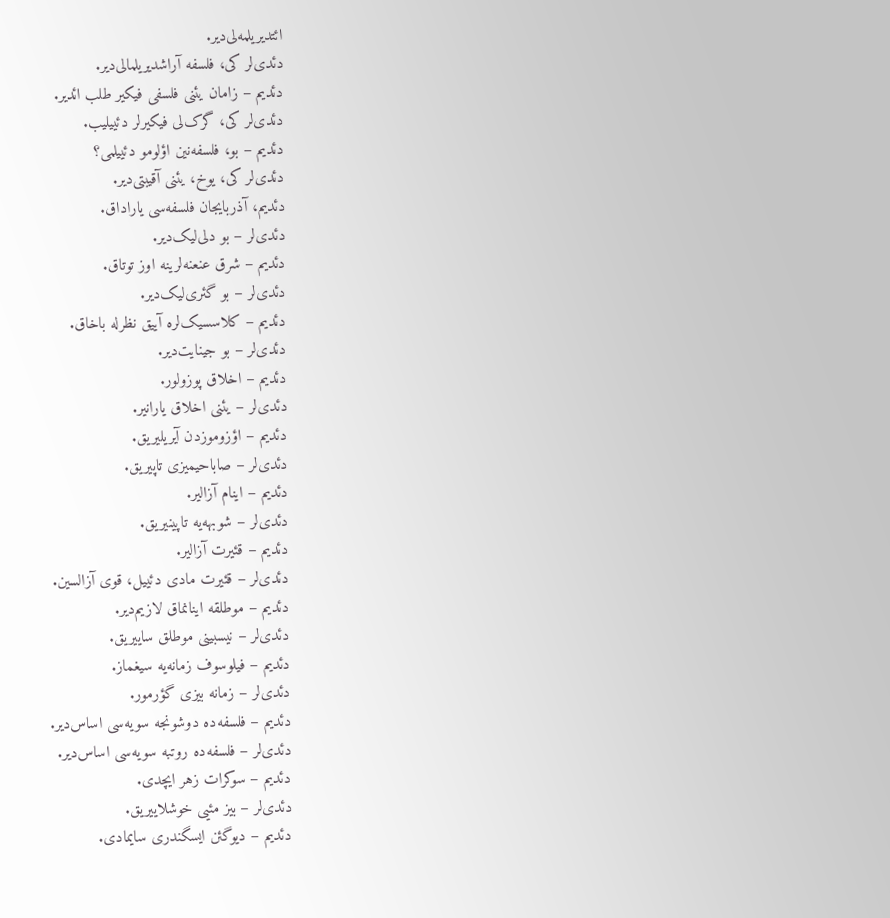ائتدیریلمه‌لی‌دیر.
دئدی‌لر کی، فلسفه آراشدیریلما‌لی‌دیر.
دئدیم – زامان یئنی فلسفی فیکیر طلب ائدیر.
دئدی‌لر کی، گرک‌لی فیکیرلر دئییلیب.
دئدیم – بو، فلسفه‌نین اؤلومو دئییلمی؟
دئدی‌لر کی، یوخ، یئنی آقیبتی‌دیر.
دئدیم، آذربایجان فلسفه‌سی یاراداق.
دئدی‌لر – بو دلی‌لیک‌دیر.
دئدیم – شرق عنعنه‌لرینه اوز توتاق.
دئدی‌لر – بو گئری‌لیک‌دیر.
دئدیم – کلاسسیک‌لره آییق نظرله باخاق.
دئدی‌لر – بو جینایت‌دیر.
دئدیم – اخلاق پوزولور.
دئدی‌لر – یئنی اخلاق یارانیر.
دئدیم – اؤزوموزدن آیریلیریق.
دئدی‌لر – صاباحیمیزی تاپیریق.
دئدیم – اینام آزالیر.
دئدی‌لر – شوبهه‌یه تاپینیریق.
دئدیم – قئیرت آزالیر.
دئدی‌لر – قئیرت مادی دئییل، قوی آزالسین.
دئدیم – موطلقه اینانماق لازیم‌دیر.
دئدی‌لر – نیسبینی موطلق ساییریق.
دئدیم – فیلوسوف زمانه‌یه سیغماز.
دئدی‌لر – زمانه بیزی گؤرمور.
دئدیم – فلسفه‌ده دوشونجه سویه‌سی اساس‌دیر.
دئدی‌لر – فلسفه‌ده روتبه سویه‌سی اساس‌دیر.
دئدیم – سوکرات زهر ایچدی.
دئدی‌لر – بیز مئیی خوشلاییریق.
دئدیم – دیوگئن ایسگندری سایمادی.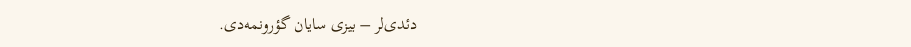دئدی‌لر – بیزی سایان گؤرونمه‌دی.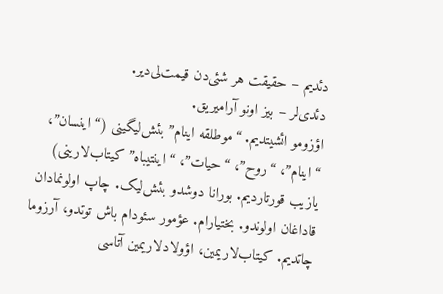دئدیم – حقیقت هر شئی‌دن قیمت‌لی‌دیر.
دئدی‌لر – بیز اونو آرامیریق.
اؤزومو ائشیتدیم. “موطلقه اینام” بئش‌لیگینی (“اینسان”، “اینام”، “روح”، “حیات”، “اینتیباه” کیتاب‌لارینی) یازیب قورتاردیم. بورانا دوشدو بئش‌لیک. چاپ اولونما‌دان قاداغان اولوندو. بختیارام. عؤمور سئودام باش توتدو، آرزوما چاتدیم. کیتاب‌لاریمین، اؤولادلاریمین آتاسی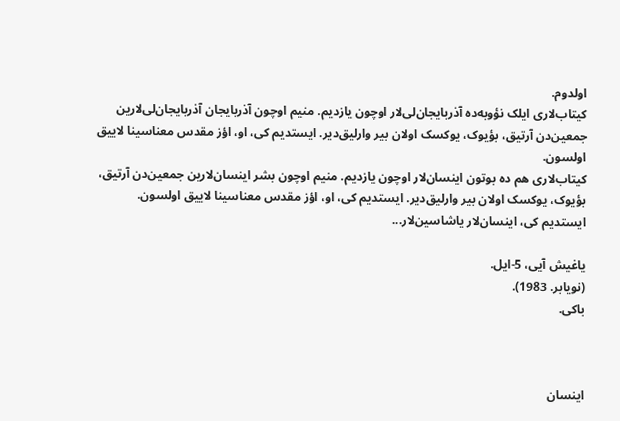اولدوم.
کیتاب‌لاری ایلک نؤوبه‌ده آذربایجان‌لی‌لار اوچون یازدیم. منیم اوچون آذربایجان آذربایجان‌لی‌لارین جمعین‌دن آرتیق، بؤیوک، یوکسک اولان بیر وارلیق‌دیر. ایستدیم کی، او، اؤز مقدس معناسینا لاییق اولسون.
کیتاب‌لاری هم ده بوتون اینسان‌لار اوچون یازدیم. منیم اوچون بشر اینسان‌لارین جمعین‌دن آرتیق، بؤیوک، یوکسک اولان بیر وارلیق‌دیر. ایستدیم کی، او، اؤز مقدس معناسینا لاییق اولسون.
ایستدیم کی، اینسان‌لار یاشاسین‌لار...

یاغیش آیی، 5-ایل.
(نویابر. 1983).
باکی.



اینسان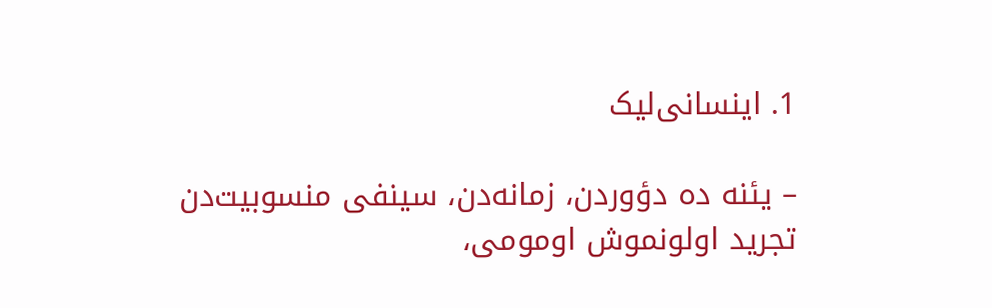1. اینسانی‌لیک

– یئنه ده دؤوردن، زمانه‌دن، سینفی منسوبیت‌دن تجرید اولونموش اومومی،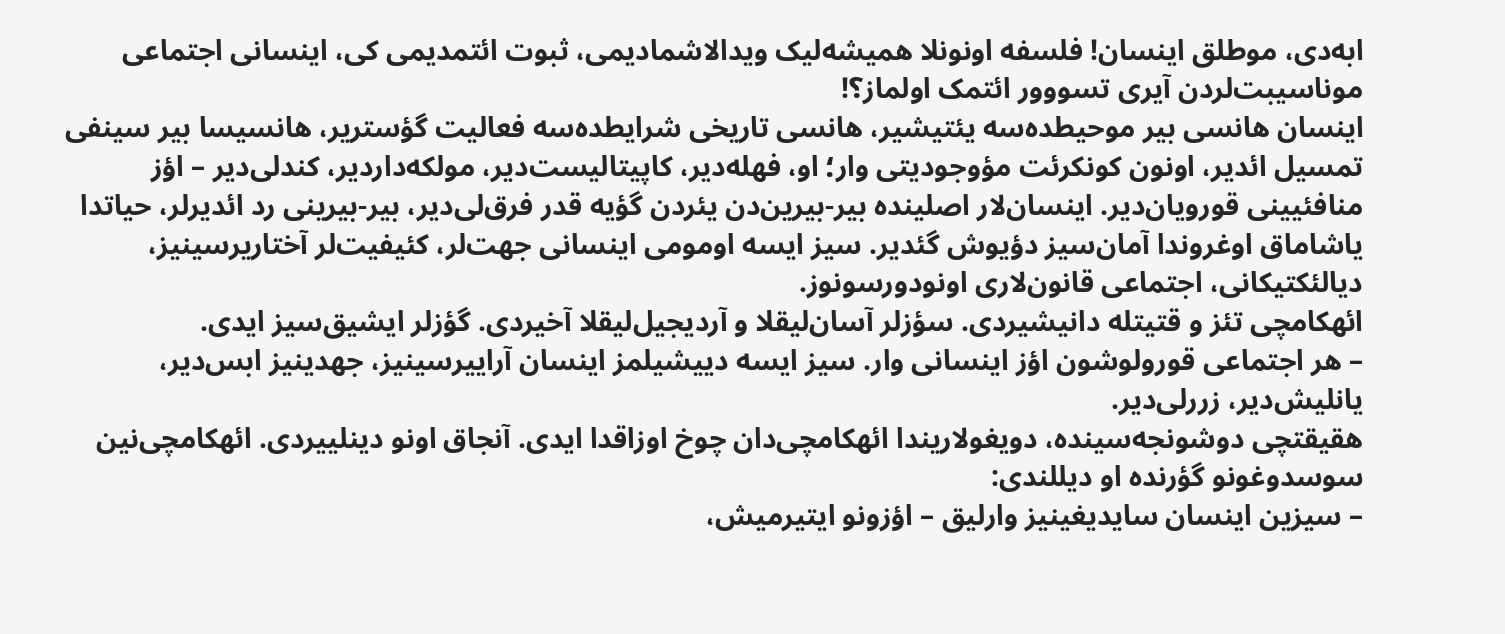ابه‌دی، موطلق اینسان! فلسفه اونونلا همیشه‌لیک ویدالاشمادیمی، ثبوت ائتمدیمی کی، اینسانی اجتماعی موناسیبت‌لردن آیری تسووور ائتمک اولماز؟!
اینسان هانسی بیر موحیطده‌سه یئتیشیر، هانسی تاریخی شرایطده‌سه فعالیت گؤستریر، هانسیسا بیر سینفی تمسیل ائدیر، اونون کونکرئت مؤوجودیتی وار؛ او، فهله‌دیر، کاپیتالیست‌دیر، مولکه‌داردیر، کندلی‌دیر – اؤز منافئیینی قورویان‌دیر. اینسان‌لار اصلینده بیر-بیرین‌دن یئردن گؤیه قدر فرق‌لی‌دیر، بیر-بیرینی رد ائدیرلر، حیاتدا یاشاماق اوغروندا آمان‌سیز دؤیوش گئدیر. سیز ایسه اومومی اینسانی جهت‌لر، کئیفیت‌لر آختاریرسینیز، دیالئکتیکانی، اجتماعی قانون‌لاری اونودورسونوز.
ائهکامچی تئز و قتیتله دانیشیردی. سؤزلر آسان‌لیقلا و آردیجیل‌لیقلا آخیردی. گؤزلر ایشیق‌سیز ایدی.
– هر اجتماعی قورولوشون اؤز اینسانی وار. سیز ایسه دییشیلمز اینسان آراییرسینیز، جهدینیز ابس‌دیر، یانلیش‌دیر، زررلی‌دیر.
هقیقتچی دوشونجه‌سینده، دویغولاریندا ائهکامچی‌دان چوخ اوزاقدا ایدی. آنجاق اونو دینلییردی. ائهکامچی‌نین سوسدوغونو گؤرنده او دیللندی:
– سیزین اینسان سایدیغینیز وارلیق – اؤزونو ایتیرمیش،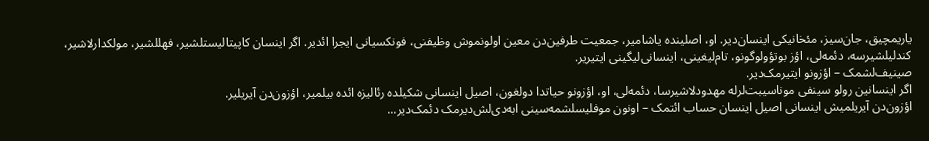یاریمچیق، جان‌سیز، مئخانیکی اینسان‌دیر. او، اصلینده یاشامیر، جمعیت طرفین‌دن معین اولونموش وظیفنی، فونکسیانی ایجرا ائدیر. اگر اینسان کاپیتالیستلشیر، فهللشیر، مولکدارلاشیر، کندلیلشیرسه، دئمه‌لی، اؤز بوتؤو‌لوگونو، تام‌لیغینی، اینسانی‌لیگینی ایتیریر.
صینیف‌لشمک – اؤزونو ایتیرمک‌دیر.
اگر اینسانین رولو سینفی موناسیبت‌لرله مهدودلاشیرسا، دئمه‌لی، او، اؤزونو حیاتدا دولغون، اصیل اینسانی شکیلده رئالیزه ائده بیلمیر، اؤزون‌دن آیریلیر.
اؤزون‌دن آیریلمیش اینسانی اصیل اینسان حساب ائتمک – اونون موفلیسلشمه‌سینی ابه‌دی‌لش‌دیرمک دئمک‌دیر...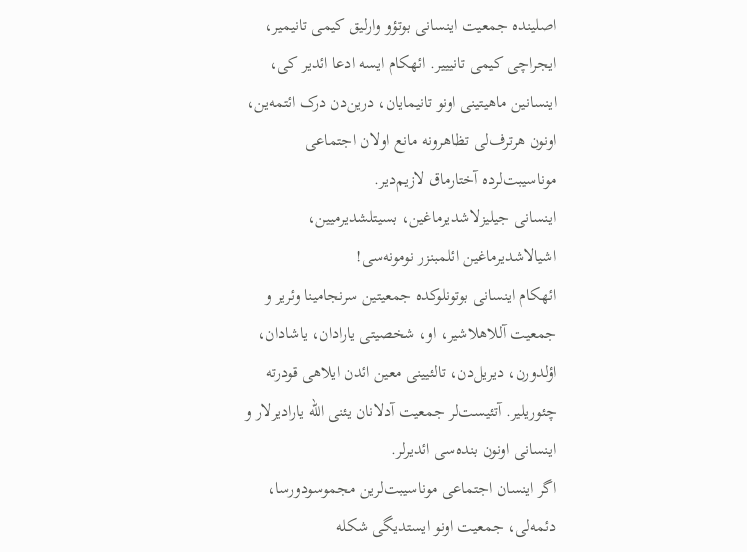اصلینده جمعیت اینسانی بوتؤو وارلیق کیمی تانیمیر، ایجراچی کیمی تانیییر. ائهکام ایسه ادعا ائدیر کی، اینسانین ماهیتینی اونو تانیمایان، درین‌دن درک ائتمه‌ین، اونون هرترف‌لی تظاهرونه مانع اولان اجتماعی موناسیبت‌لرده آختارماق لازیم‌دیر.
اینسانی جیلیزلاشدیرماغین، بسیتلشدیرمیین، اشیالاشدیرماغین ائلمبنزر نومونه‌سی!
ائهکام اینسانی بوتونلوکده جمعیتین سرنجامینا وئریر و جمعیت آللاهلاشیر، او، شخصیتی یارا‌دان، یاشا‌دان، اؤلدورن، دیریل‌دن، تالئیینی معین ائدن ایلاهی قودرته چئوریلیر. آتئیست‌لر جمعیت آدلانان یئنی الله یارا‌دیرلار و اینسانی اونون بنده‌سی ائدیرلر.
اگر اینسان اجتماعی موناسیبت‌لرین مجموسودورسا، دئمه‌لی، جمعیت اونو ایستدیگی شکله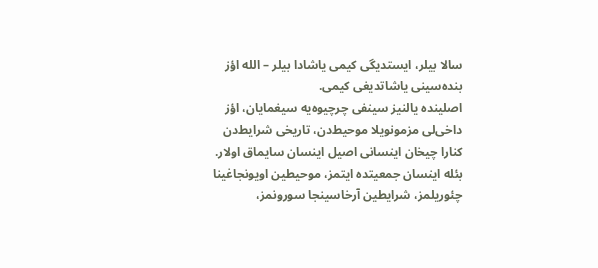سالا بیلر، ایستدیگی کیمی یاشادا بیلر – الله اؤز بنده‌سینی یاشاتدیغی کیمی.
اصلینده یالنیز سینفی چرچیوه‌یه سیغمایان، اؤز داخی‌لی مزمونویلا موحیط‌دن، تاریخی شرایط‌دن کنارا چیخان اینسانی اصیل اینسان سایماق اولار.
بئله اینسان جمعیتده ایتمز، موحیطین اویونجاغینا چئوریلمز، شرایطین آرخاسینجا سورونمز،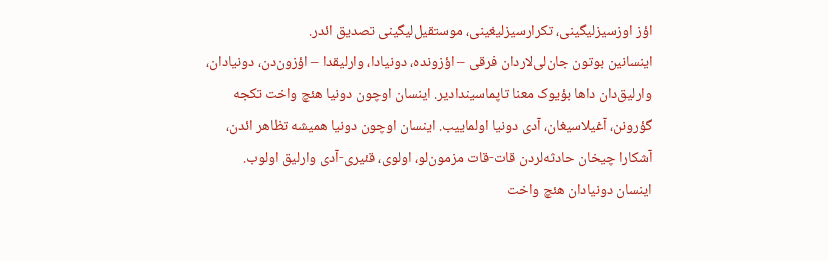اؤز اوزسیزلیگینی، تکرارسیزلیغینی، موستقیل‌لیگینی تصدیق ائدر.
اینسانین بوتون جان‌لی‌لاردان فرقی – اؤزونده، دونیادا، وارلیقدا – اؤزون‌دن، دونیا‌دان، وارلیق‌دان داها بؤیوک معنا تاپماسیندا‌دیر. اینسان اوچون دونیا هئچ واخت تکجه گؤرونن، آغیلاسیغان، آدی دونیا اولماییب. اینسان اوچون دونیا همیشه تظاهر ائدن، آشکارا چیخان حادثه‌لردن قات-قات مزمون‌لو، اولوی، قئیری-آدی وارلیق اولوب.
اینسان دونیا‌دان هئچ واخت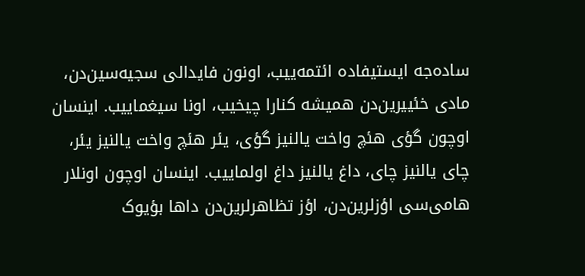ساده‌جه ایستیفاده ائتمه‌ییب، اونون فایدا‌لی سجیه‌سین‌دن، مادی خئییرین‌دن همیشه کنارا چیخیب، اونا سیغماییب. اینسان اوچون گؤی هئچ واخت یالنیز گؤی، یئر هئچ واخت یالنیز یئر، چای یالنیز چای، داغ یالنیز داغ اولماییب. اینسان اوچون اونلار هامی‌سی اؤزلرین‌دن، اؤز تظاهرلرین‌دن داها بؤیوک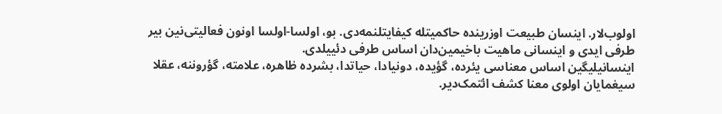اولوب‌لار. اینسان طبیعت اوزرینده حاکمیتله کیفایتلنمه‌دی. بو، اولسا-اولسا اونون فعالیتی‌نین بیر طرفی ایدی و اینسانی ماهیت باخیمین‌دان اساس طرفی دئییلدی.
اینسانیلیگین اساس معناسی یئرده، گؤیده، دونیادا، حیاتدا، بشرده ظاهره، علامته، گؤروننه، عقلا سیغمایان اولوی معنا کشف ائتمک‌دیر.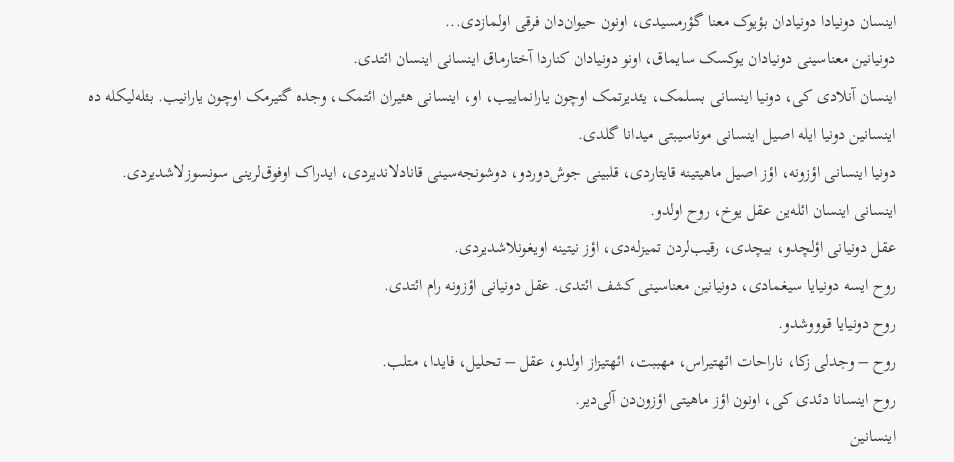اینسان دونیادا دونیا‌دان بؤیوک معنا گؤرمسیدی، اونون حیوان‌دان فرقی اولمازدی...
دونیانین معناسینی دونیا‌دان یوکسک سایماق، اونو دونیا‌دان کناردا آختارماق اینسانی اینسان ائتدی.
اینسان آنلادی کی، دونیا اینسانی بسلمک، یئدیرتمک اوچون یارانماییب، او، اینسانی هئیران ائتمک، وجده گتیرمک اوچون یارانیب. بئله‌لیکله ده اینسانین دونیا ایله اصیل اینسانی موناسیبتی میدانا گلدی.
دونیا اینسانی اؤزونه، اؤز اصیل ماهیتینه قایتاردی، قلبینی جوش‌دوردو، دوشونجه‌سینی قانادلاندیردی، ایدراک اوفوق‌لرینی سونسوزلاشدیردی.
اینسانی اینسان ائله‌ین عقل یوخ، روح اولدو.
عقل دونیانی اؤلچدو، بیچدی، رقیب‌لردن تمیزله‌دی، اؤز نیتینه اویغونلاشدیردی.
روح ایسه دونیایا سیغمادی، دونیانین معناسینی کشف ائتدی. عقل دونیانی اؤزونه رام ائتدی.
روح دونیایا قوووشدو.
روح – وجدلی زکا، ناراحات ائهتیراس، مهببت، ائهتیزاز اولدو، عقل – تحلیل، فایدا، متلب.
روح اینسانا دئدی کی، اونون اؤز ماهیتی اؤزون‌دن آلی‌دیر.
اینسانین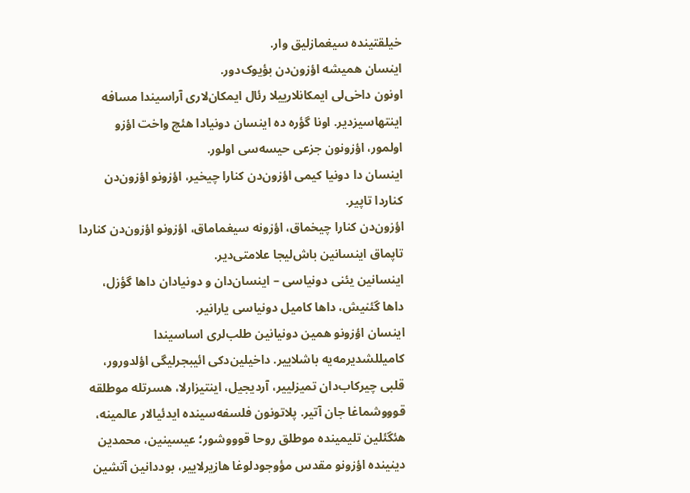خیلقتینده سیغمازلیق وار.
اینسان همیشه اؤزون‌دن بؤیوک‌دور.
اونون داخی‌لی ایمکانلارییلا رئال ایمکان‌لاری آراسیندا مسافه اینتها‌سیزدیر. اونا گؤره ده اینسان دونیادا هئچ واخت اؤزو اولمور، اؤزونون جزعی حیسه‌سی اولور.
اینسان دا دونیا کیمی اؤزون‌دن کنارا چیخیر، اؤزونو اؤزون‌دن کناردا تاپیر.
اؤزون‌دن کنارا چیخماق، اؤزونه سیغماماق، اؤزونو اؤزون‌دن کناردا تاپماق اینسانین باش‌لیجا علامتی‌دیر.
اینسانین یئنی دونیاسی – اینسان‌دان و دونیا‌دان داها گؤزل، داها گئنیش، داها کامیل دونیاسی یارانیر.
اینسان اؤزونو همین دونیانین طلب‌لری اساسیندا کامیللشدیرمه‌یه باشلاییر. داخیلین‌دکی ائیبجرلیگی اؤلدورور، قلبی چیرکاب‌دان تمیزلییر، آردیجیل، اینتیزارلا، هسرتله موطلقه قوووشماغا جان آتیر. پلاتونون فلسفه‌سینده ایدئیا‌لار عالمینه، هئگئلین تلیمینده موطلق روحا قوووشور؛ عیسینین، محمدین دینینده اؤزونو مقدس مؤوجودلوغا هازیرلاییر، بوددانین آتشین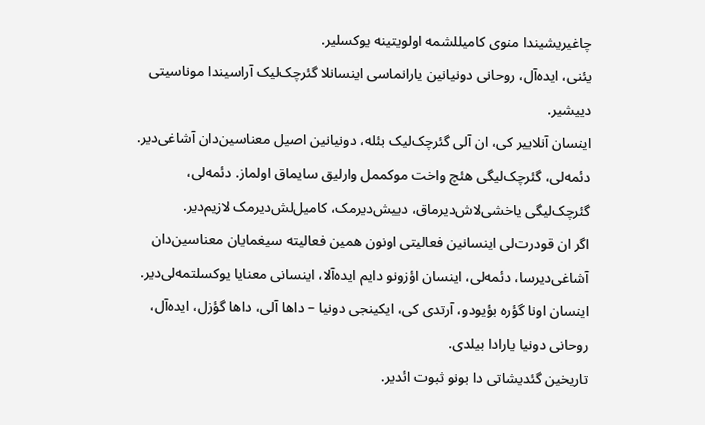چاغیریشیندا منوی کامیللشمه اولویتینه یوکسلیر.
یئنی، ایده‌آل، روحانی دونیانین یارانماسی اینسانلا گئرچک‌لیک آراسیندا موناسیتی دییشیر.
اینسان آنلاییر کی، ان آلی گئرچک‌لیک بئله، دونیانین اصیل معناسین‌دان آشاغی‌دیر. دئمه‌لی، گئرچک‌لیگی هئچ واخت موکممل وارلیق سایماق اولماز. دئمه‌لی، گئرچک‌لیگی یاخشی‌لاش‌دیرماق، دییش‌دیرمک، کامیل‌لش‌دیرمک لازیم‌دیر.
اگر ان قودرت‌لی اینسانین فعالیتی اونون همین فعالیته سیغمایان معناسین‌دان آشاغی‌دیرسا، دئمه‌لی، اینسان اؤزونو دایم ایده‌آلا، اینسانی معنایا یوکسلتمه‌لی‌دیر.
اینسان اونا گؤره بؤیودو، آرتدی کی، ایکینجی دونیا – داها آلی، داها گؤزل، ایده‌آل، روحانی دونیا یارادا بیلدی.
تاریخین گئدیشاتی دا بونو ثبوت ائدیر.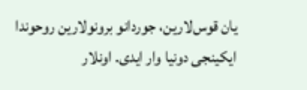یان قوس‌لارین، جوردانو برونولارین روحوندا ایکینجی دونیا وار ایدی. اونلار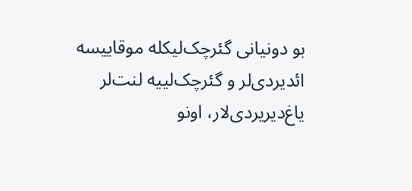بو دونیانی گئرچک‌لیکله موقاییسه ائدیردی‌لر و گئرچک‌لییه لنت‌لر یاغ‌دیریردی‌لار، اونو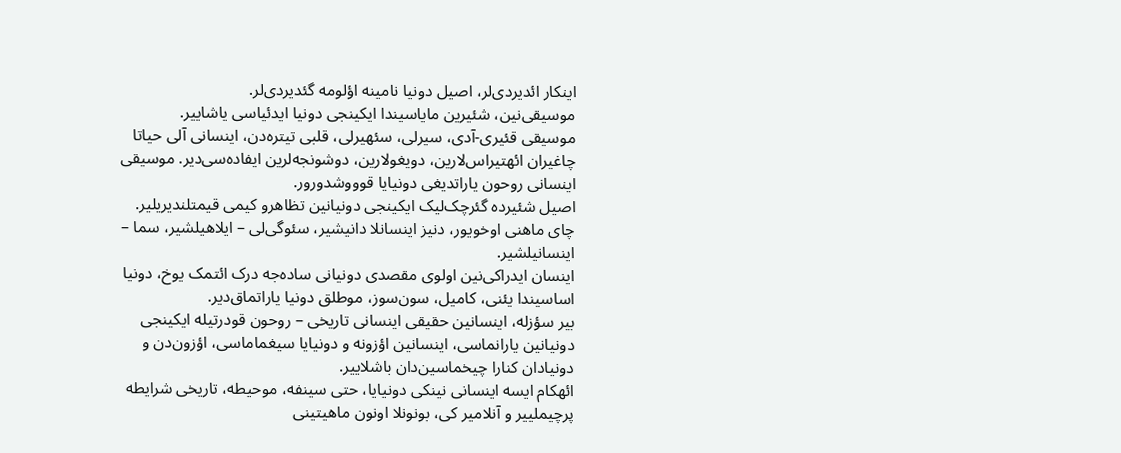اینکار ائدیردی‌لر، اصیل دونیا نامینه اؤلومه گئدیردی‌لر.
موسیقی‌نین، شئیرین مایاسیندا ایکینجی دونیا ایدئیاسی یاشاییر.
موسیقی قئیری-آدی، سیرلی، سئهیرلی، قلبی تیتره‌دن، اینسانی آلی حیاتا چاغیران ائهتیراس‌لارین، دویغولارین، دوشونجه‌لرین ایفاده‌سی‌دیر. موسیقی اینسانی روحون یاراتدیغی دونیایا قوووشدورور.
اصیل شئیرده گئرچک‌لیک ایکینجی دونیانین تظاهرو کیمی قیمتلندیریلیر.
چای ماهنی اوخویور، دنیز اینسانلا دانیشیر، سئوگی‌لی – ایلاهیلشیر، سما – اینسانیلشیر.
اینسان ایدراکی‌نین اولوی مقصدی دونیانی ساده‌جه درک ائتمک یوخ، دونیا اساسیندا یئنی، کامیل، سون‌سوز، موطلق دونیا یاراتماق‌دیر.
بیر سؤزله، اینسانین حقیقی اینسانی تاریخی – روحون قودرتیله ایکینجی دونیانین یارانماسی، اینسانین اؤزونه و دونیایا سیغماماسی، اؤزون‌دن و دونیا‌دان کنارا چیخماسین‌دان باشلاییر.
ائهکام ایسه اینسانی نینکی دونیایا، حتی سینفه، موحیطه، تاریخی شرایطه پرچیملییر و آنلامیر کی، بونونلا اونون ماهیتینی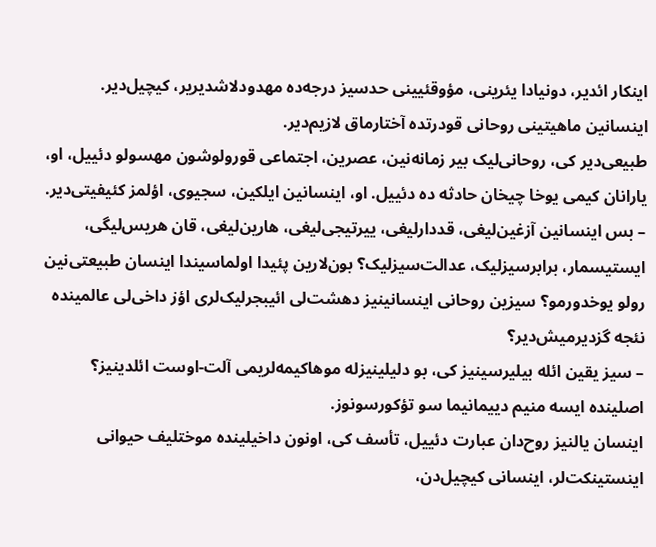اینکار ائدیر، دونیادا یئرینی، مؤوقئیینی حدسیز درجه‌ده مهدودلاشدیریر، کیچیل‌دیر.
اینسانین ماهیتینی روحانی قودرتده آختارماق لازیم‌دیر.
طبیعی‌دیر کی، روحانی‌لیک بیر زمانه‌نین، عصرین، اجتماعی قورولوشون مهسولو دئییل، او، یارانان کیمی یوخا چیخان حادثه ده دئییل. او، اینسانین ایلکین، سجیوی، اؤلمز کئیفیتی‌دیر.
– بس اینسانین آزغین‌لیغی، قددارلیغی، ییرتیجی‌لیغی، هارین‌لیغی، قان هریس‌لیگی، ایستیسمار، برابرسیزلیک، عدالت‌سیزلیک؟ بون‌لارین پئیدا اولماسیندا اینسان طبیعتی‌نین رولو یوخدورمو؟ سیزین روحانی اینسانینیز دهشت‌لی ائیبجرلیک‌لری اؤز داخی‌لی عالمینده نئجه گزدیرمیش‌دیر؟
– سیز یقین ائله بیلیرسینیز کی، بو دلیلینیزله موهاکیمه‌لریمی آلت-اوست ائلدینیز؟ اصلینده ایسه منیم دییمانیما سو تؤکورسونوز.
اینسان یالنیز روح‌دان عبارت دئییل، تأسف کی، اونون داخیلینده موختلیف حیوانی اینستینکت‌لر، اینسانی کیچیل‌دن،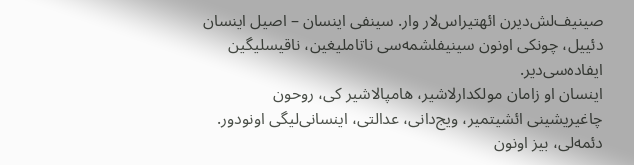صینیف‌لش‌دیرن ائهتیراس‌لار وار. سینفی اینسان – اصیل اینسان دئییل، چونکی اونون سینیفلشمه‌سی ناتاملیغین، ناقیسلیگین ایفاده‌سی‌دیر.
اینسان او زامان مولکدارلاشیر، هامپالاشیر کی، روحون چاغیریشینی ائشیتمیر، ویج‌دانی، عدالتی، اینسانی‌لیگی اونودور. دئمه‌لی، بیز اونون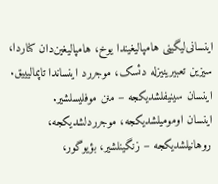اینسانی‌لیگینی هامپالیغیندا یوخ، هامپالیغین‌دان کناردا، سیزین تعبیرینیزله دئسک، موجررد اینساندا تاپمالیییق.
اینسان سینیفلشدیکجه – منن موفلیسلشیر.
اینسان اومومیلشدیکجه، موجرردلشدیکجه، روهانیلشدیکجه – زنگینلشیر، بؤیوگور،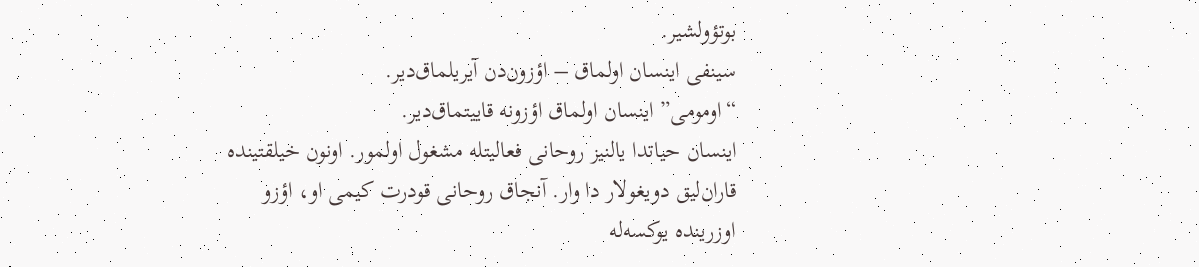بوتؤولشیر.
سینفی اینسان اولماق – اؤزون‌دن آیریلماق‌دیر.
“اومومی” اینسان اولماق اؤزونه قاییتماق‌دیر.
اینسان حیاتدا یالنیز روحانی فعالیتله مشغول اولمور. اونون خیلقتینده قاران‌لیق دویغولار دا وار. آنجاق روحانی قودرت کیمی او، اؤزو اوزرینده یوکسه‌له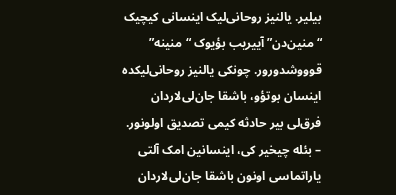بیلیر. یالنیز روحانی‌لیک اینسانی کیچیک “منین‌دن” آییریب بؤیوک “منینه” قوووشدورور. چونکی یالنیز روحانی‌لیکده اینسان بوتؤو، باشقا جان‌لی‌لاردان فرق‌لی بیر حادثه کیمی تصدیق اولونور.
– بئله چیخیر کی، اینسانین امک آلتی یاراتماسی اونون باشقا جان‌لی‌لاردان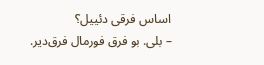اساس فرقی دئییل؟
– بلی. بو فرق فورمال فرق‌دیر.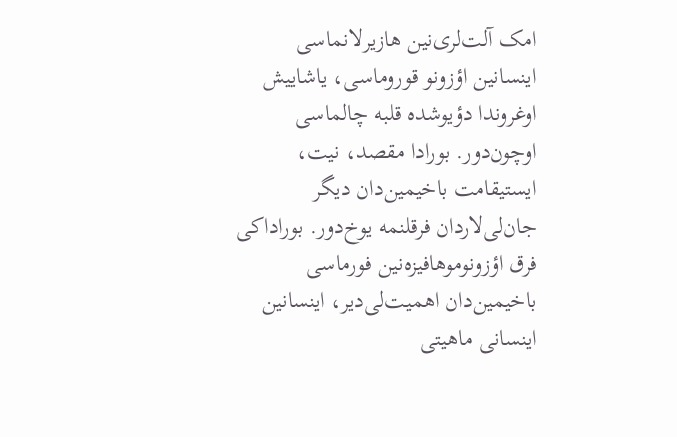امک آلت‌لری‌نین هازیرلانماسی اینسانین اؤزونو قوروماسی، یاشاییش اوغروندا دؤیوشده قلبه چالماسی اوچون‌دور. بورادا مقصد، نیت، ایستیقامت باخیمین‌دان دیگر جان‌لی‌لاردان فرقلنمه یوخ‌دور. بورا‌داکی فرق اؤزونوموهافیزه‌نین فورماسی باخیمین‌دان اهمیت‌لی‌دیر، اینسانین اینسانی ماهیتی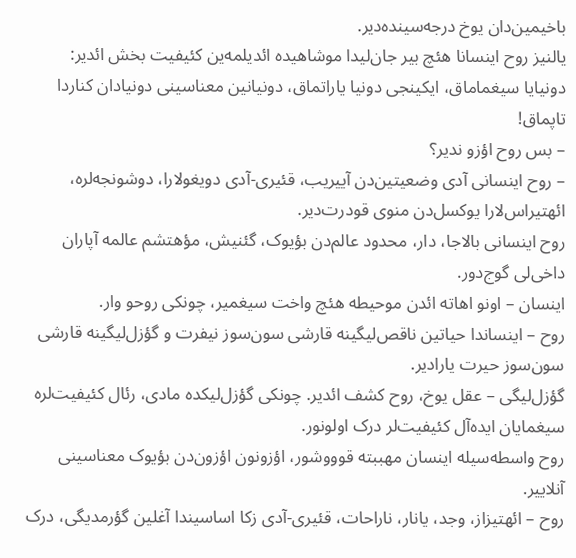باخیمین‌دان یوخ درجه‌سینده‌دیر.
یالنیز روح اینسانا هئچ بیر جان‌لیدا موشاهیده ائدیلمه‌ین کئیفیت بخش ائدیر: دونیایا سیغماماق، ایکینجی دونیا یاراتماق، دونیانین معناسینی دونیا‌دان کناردا تاپماق!
– بس روح اؤزو ندیر؟
– روح اینسانی آدی وضعیتین‌دن آییریب، قئیری-آدی دویغولارا، دوشونجه‌لره، ائهتیراس‌لارا یوکسل‌دن منوی قودرت‌دیر.
روح اینسانی بالاجا، دار، محدود عالم‌دن بؤیوک، گئنیش، مؤهتشم عالمه آپاران داخی‌لی گوج‌دور.
اینسان – اونو اهاته ائدن موحیطه هئچ واخت سیغمیر، چونکی روحو وار.
روح – اینساندا حیاتین ناقص‌لیگینه قارشی سون‌سوز نیفرت و گؤزل‌لیگینه قارشی سون‌سوز حیرت یارا‌دیر.
گؤزل‌لیگی – عقل یوخ، روح کشف ائدیر. چونکی گؤزل‌لیکده مادی، رئال کئیفیت‌لره سیغمایان ایده‌آل کئیفیت‌لر درک اولونور.
روح واسطه‌سیله اینسان مهببته قوووشور، اؤزونون اؤزون‌دن بؤیوک معناسینی آنلاییر.
روح – ائهتیزاز، وجد، یانار، ناراحات، قئیری-آدی زکا اساسیندا آغلین گؤرمدیگی، درک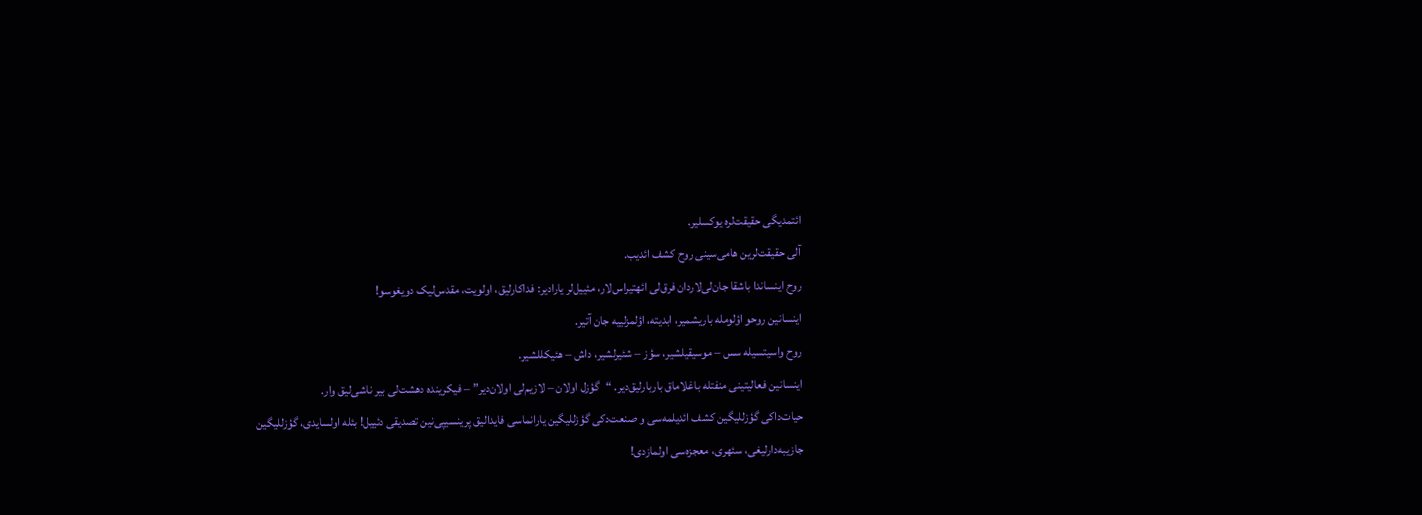ائتمدیگی حقیقت‌لره یوکسلیر.
آلی حقیقت‌لرین هامی‌سینی روح کشف ائدیب.
روح اینساندا باشقا جان‌لی‌لاردان فرق‌لی ائهتیراس‌لار، مئییل‌لر یارا‌دیر: فداکارلیق، اولویت، مقدس‌لیک دویغوسو!
اینسانین روحو اؤلومله باریشمیر، ابدیته، اؤلمزلییه جان آتیر.
روح واسیتسیله سس – موسیقیلشیر، سؤز – شئیرلشیر، داش – هئیکللشیر.
اینسانین فعالیتینی منفتله باغلاماق باربارلیق‌دیر. “گؤزل اولان – لازیم‌لی اولان‌دیر” – فیکرینده دهشت‌لی بیر ناشی‌لیق وار.
حیات‌داکی گؤزللیگین کشف ائدیلمه‌سی و صنعت‌دکی گؤزللیگین یارانماسی فایدا‌لیق پرینسیپی‌نین تصدیقی دئییل! بئله اولسایدی، گؤزللیگین جازیبه‌دارلیغی، سئهری، معجزه‌سی اولمازدی!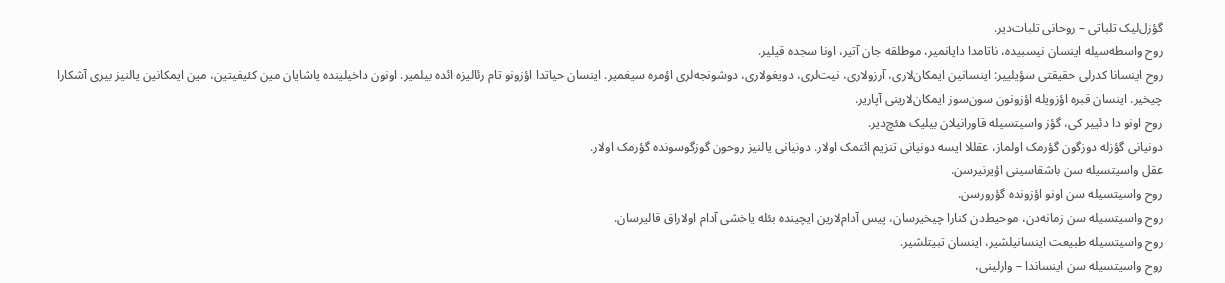گؤزل‌لیک تلباتی – روحانی تلبات‌دیر.
روح واسطه‌سیله اینسان نیسبیده، ناتامدا دایانمیر، موطلقه جان آتیر، اونا سجده قیلیر.
روح اینسانا کدرلی حقیقتی سؤیلییر: اینسانین ایمکان‌لاری، آرزولاری، نیت‌لری، دویغولاری، دوشونجه‌لری اؤمره سیغمیر. اینسان حیاتدا اؤزونو تام رئالیزه ائده بیلمیر. اونون داخیلینده یاشایان مین کئیفیتین، مین ایمکانین یالنیز بیری آشکارا چیخیر. اینسان قبره اؤزویله اؤزونون سون‌سوز ایمکان‌لارینی آپاریر.
روح اونو دا دئییر کی، گؤز واسیتسیله قاورانیلان بیلیک هئچ‌دیر.
دونیانی گؤزله دوزگون گؤرمک اولماز، عقللا ایسه دونیانی تنزیم ائتمک اولار. دونیانی یالنیز روحون گوزگوسونده گؤرمک اولار.
عقل واسیتسیله سن باشقاسینی اؤیرنیرسن.
روح واسیتسیله سن اونو اؤزونده گؤرورسن.
روح واسیتسیله سن زمانه‌دن، موحیط‌دن کنارا چیخیرسان، پیس آدام‌لارین ایچینده بئله یاخشی آدام اولا‌راق قالیرسان.
روح واسیتسیله طبیعت اینسانیلشیر، اینسان تبیتلشیر.
روح واسیتسیله سن اینساندا – وارلینی،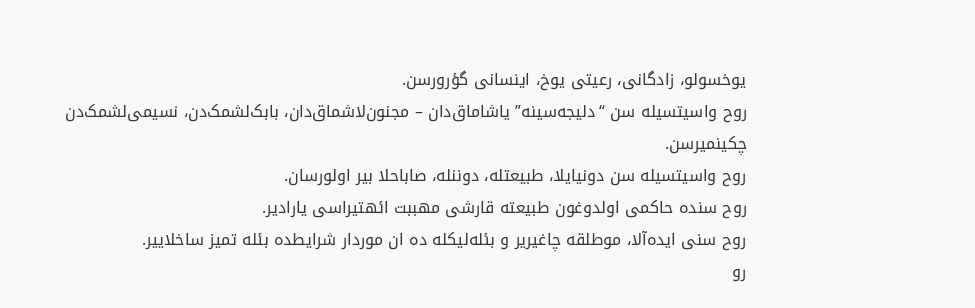یوخسولو، زادگانی، رعیتی یوخ، اینسانی گؤرورسن.
روح واسیتسیله سن “دلیجه‌سینه” یاشاماق‌دان – مجنون‌لاشماق‌دان، بابک‌لشمک‌دن، نسیمی‌لشمک‌دن چکینمیرسن.
روح واسیتسیله سن دونیایلا، طبیعتله، دوننله، صاباحلا بیر اولورسان.
روح سنده حاکمی اولدوغون طبیعته قارشی مهببت ائهتیراسی یارا‌دیر.
روح سنی ایده‌آلا، موطلقه چاغیریر و بئله‌لیکله ده ان موردار شرایطده بئله تمیز ساخلاییر.
رو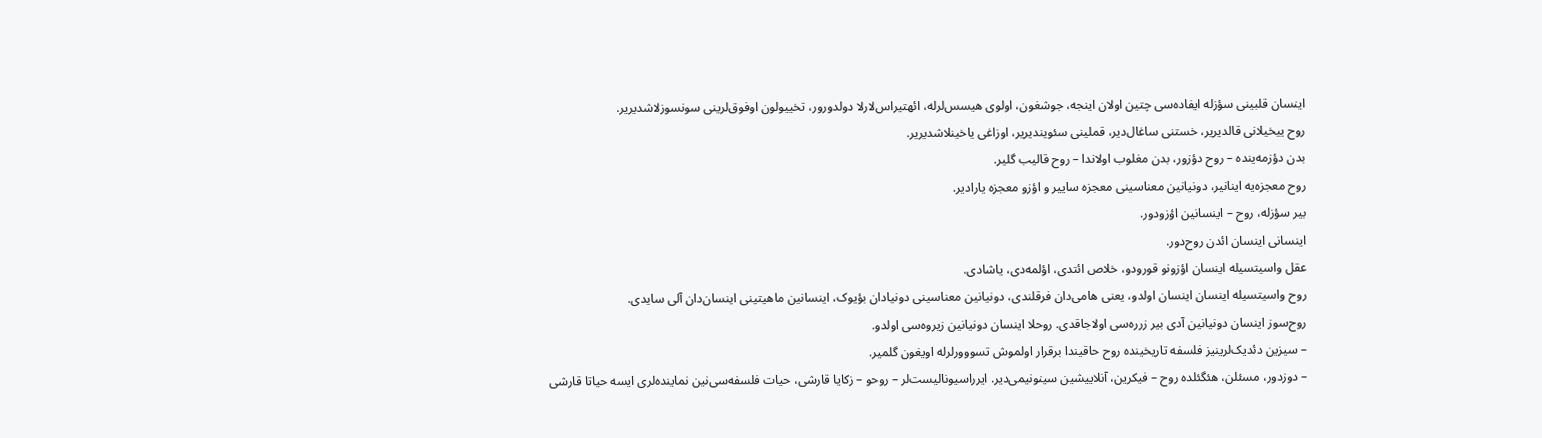اینسان قلبینی سؤزله ایفاده‌سی چتین اولان اینجه، جوشغون، اولوی هیسس‌لرله، ائهتیراس‌لارلا دولدورور، تخییولون اوفوق‌لرینی سونسوزلاشدیریر.
روح ییخیلانی قالدیریر، خستنی ساغال‌دیر، قملینی سئویندیریر، اوزاغی یاخینلاشدیریر.
بدن دؤزمه‌ینده – روح دؤزور، بدن مغلوب اولاندا – روح قالیب گلیر.
روح معجزه‌یه اینانیر، دونیانین معناسینی معجزه ساییر و اؤزو معجزه یارا‌دیر.
بیر سؤزله، روح – اینسانین اؤزودور.
اینسانی اینسان ائدن روح‌دور.
عقل واسیتسیله اینسان اؤزونو قورودو، خلاص ائتدی، اؤلمه‌دی، یاشادی.
روح واسیتسیله اینسان اینسان اولدو، یعنی هامی‌دان فرقلندی، دونیانین معناسینی دونیا‌دان بؤیوک، اینسانین ماهیتینی اینسان‌دان آلی سایدی.
روح‌سوز اینسان دونیانین آدی بیر زرره‌سی اولا‌جاقدی. روحلا اینسان دونیانین زیروه‌سی اولدو.
– سیزین دئدیک‌لرینیز فلسفه تاریخینده روح حاقیندا برقرار اولموش تسووورلرله اویغون گلمیر.
– دوزدور، مسئلن، هئگئلده روح – فیکرین، آنلاییشین سینونیمی‌دیر. ایرراسیونالیست‌لر – روحو – زکایا قارشی، حیات فلسفه‌سی‌نین نماینده‌لری ایسه حیاتا قارشی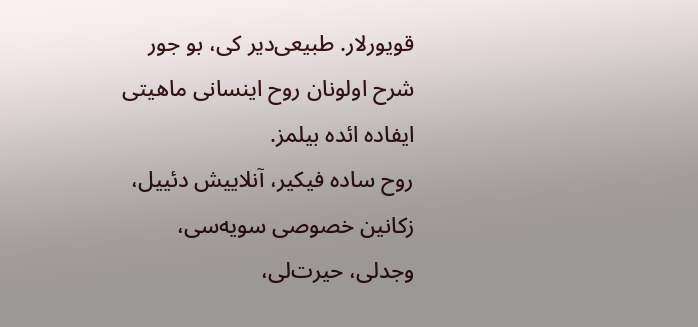قویورلار. طبیعی‌دیر کی، بو جور شرح اولونان روح اینسانی ماهیتی ایفاده ائده بیلمز.
روح ساده فیکیر، آنلاییش دئییل، زکانین خصوصی سویه‌سی، وجدلی، حیرت‌لی،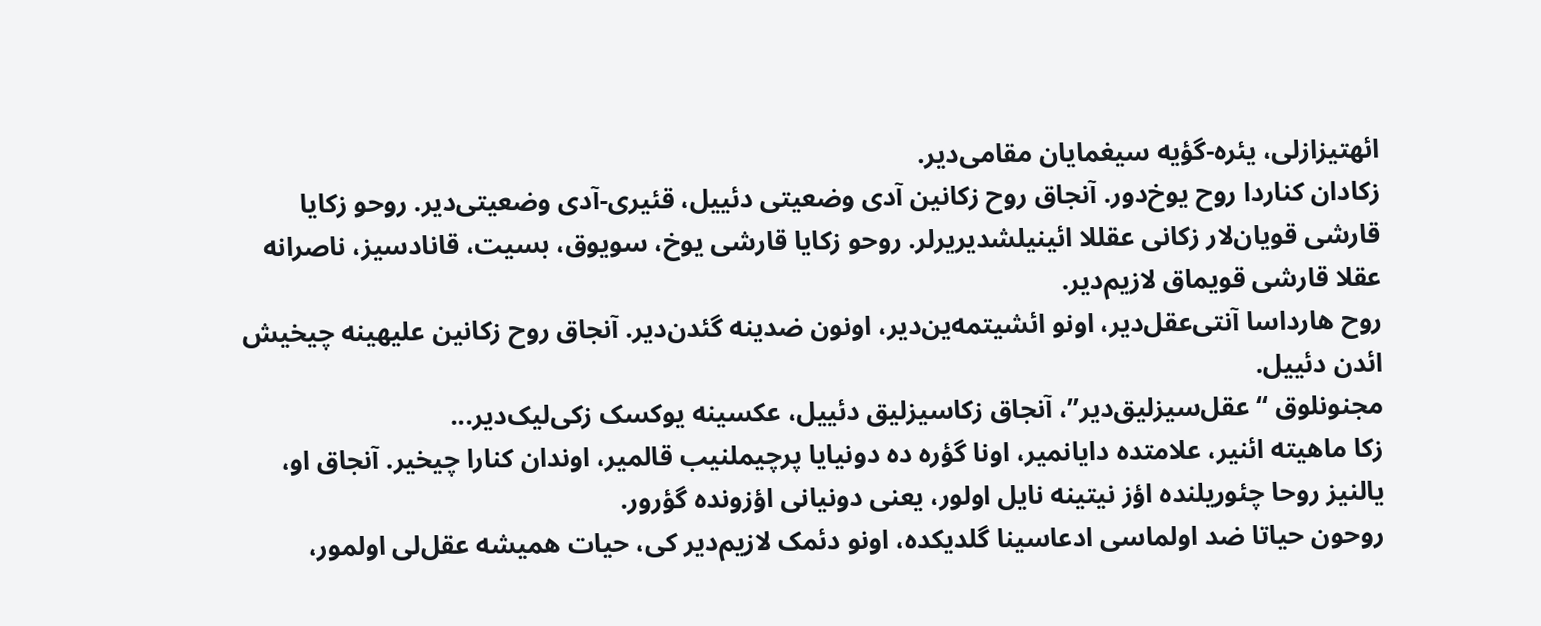ائهتیزازلی، یئره-گؤیه سیغمایان مقامی‌دیر.
زکا‌دان کناردا روح یوخ‌دور. آنجاق روح زکانین آدی وضعیتی دئییل، قئیری-آدی وضعیتی‌دیر. روحو زکایا قارشی قویان‌لار زکانی عقللا ائینیلشدیریرلر. روحو زکایا قارشی یوخ، سویوق، بسیت، قانادسیز، ناصرانه عقلا قارشی قویماق لازیم‌دیر.
روح هارداسا آنتی‌عقل‌دیر، اونو ائشیتمه‌ین‌دیر، اونون ضدینه گئدن‌دیر. آنجاق روح زکانین علیهینه چیخیش ائدن دئییل.
مجنونلوق “عقل‌سیزلیق‌دیر”، آنجاق زکا‌سیزلیق دئییل، عکسینه یوکسک زکی‌لیک‌دیر...
زکا ماهیته ائنیر، علامتده دایانمیر، اونا گؤره ده دونیایا پرچیملنیب قالمیر، اوندان کنارا چیخیر. آنجاق او، یالنیز روحا چئوریلنده اؤز نیتینه نایل اولور، یعنی دونیانی اؤزونده گؤرور.
روحون حیاتا ضد اولماسی ادعاسینا گلدیکده، اونو دئمک لازیم‌دیر کی، حیات همیشه عقل‌لی اولمور،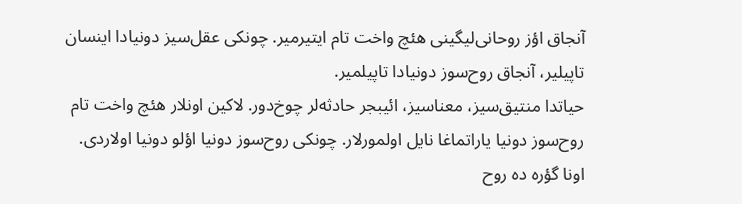آنجاق اؤز روحانی‌لیگینی هئچ واخت تام ایتیرمیر. چونکی عقل‌سیز دونیادا اینسان تاپیلیر، آنجاق روح‌سوز دونیادا تاپیلمیر.
حیاتدا منتیق‌سیز، معنا‌سیز، ائیبجر حادثه‌لر چوخ‌دور. لاکین اونلار هئچ واخت تام روح‌سوز دونیا یاراتماغا نایل اولمورلار. چونکی روح‌سوز دونیا اؤلو دونیا اولاردی. اونا گؤره ده روح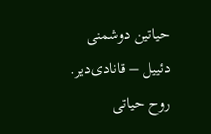حیاتین دوشمنی دئییل – قانادی‌دیر.
روح حیاتی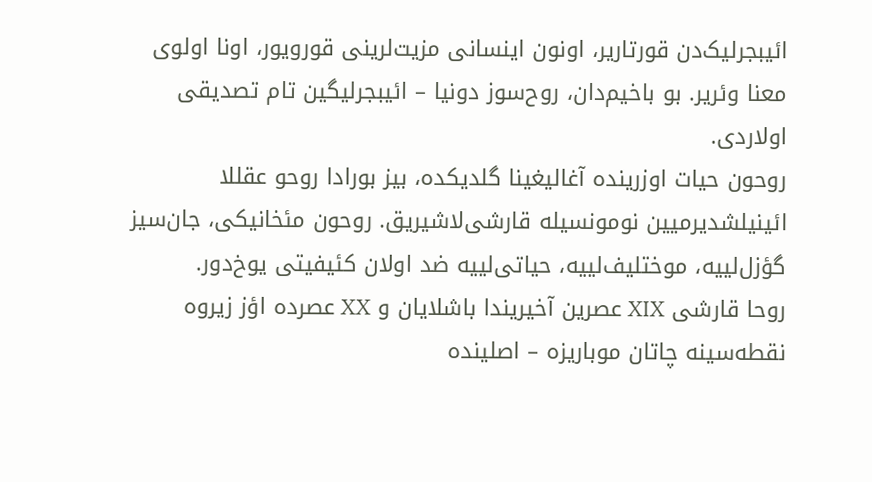ائیبجرلیک‌دن قورتاریر، اونون اینسانی مزیت‌لرینی قورویور، اونا اولوی معنا وئریر. بو باخیم‌دان، روح‌سوز دونیا – ائیبجرلیگین تام تصدیقی اولاردی.
روحون حیات اوزرینده آغا‌لیغینا گلدیکده، بیز بورادا روحو عقللا ائینیلشدیرمیین نومونسیله قارشی‌لاشیریق. روحون مئخانیکی، جان‌سیز گؤزل‌لییه، موختلیف‌لییه، حیاتی‌لییه ضد اولان کئیفیتی یوخ‌دور.
روحا قارشی XIX عصرین آخیریندا باشلایان و XX عصرده اؤز زیروه نقطه‌سینه چاتان موباریزه – اصلینده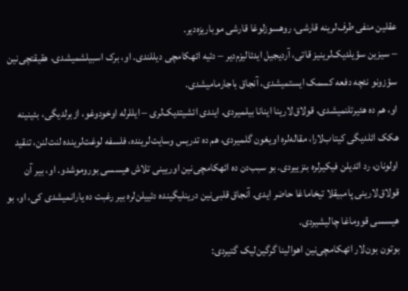عقلین منفی طرف‌لرینه قارشی، روهسوزلوغا قارشی موباریزه‌دیر.
– سیزین سؤیلدیک‌لرینیز قاتی، آردیجیل ایدئالیزم‌دیر – دئیه ائهکامچی دیللندی. او، برک اسبیلشمیشدی، هقیقتچی‌نین سؤزونو نئچه دفعه کسمک ایستمیشدی، آنجاق باجارمامیشدی.
او، هم ده هئیرتلنمیشدی، قولاق‌لارینا اینانا بیلمیردی. ایندی ائشیتدیک‌لری – ایللرله اوخودوغو، ازبرلدیگی، بئینینه هکک ائلدیگی کیتاب‌لارا، مقاله‌لره اویغون گلمیردی، هم ده تدریس وسایت‌لرینده، فلسفه لوغت‌لرینده لنت‌لنن، تنقید اولونان، رد ائدیلن فیکیرلره بنزییردی. بو سبب‌دن ده ائهکامچی‌نین اوریینی تلاش هیسسی بوروموشدو. او، بیر آن قولاق‌لارینی پامبیقلا تیخاماغا حاضر ایدی. آنجاق قلبی‌نین درینلیگینده دئییلن‌لره بیر رغبت ده یارانمیشدی کی، او، بو هیسسی قووماغا چالیشیردی.
بوتون بون‌لار ائهکامچی‌نین اهوالینا گرگین‌لیک گتیردی: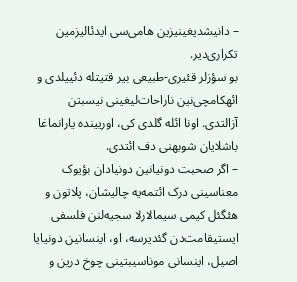– دانیشدیغینیزین هامی‌سی ایدئالیزمین تکراری‌دیر.
بو سؤزلر قئیری-طبیعی بیر قتیتله دئییلدی و ائهکامچی‌نین ناراحات‌لیغینی نیسبتن آزالتدی. اونا ائله گلدی کی، اوریینده یارانماغا باشلایان شوبهنی دف ائتدی.
– اگر صحبت دونیانین دونیا‌دان بؤیوک معناسینی درک ائتمه‌یه چالیشان، پلاتون و هئگئل کیمی سیما‌لارلا سجیه‌لنن فلسفی ایستیقامت‌دن گئدیرسه، او، اینسانین دونیایا اصیل، اینسانی موناسیبتینی چوخ درین و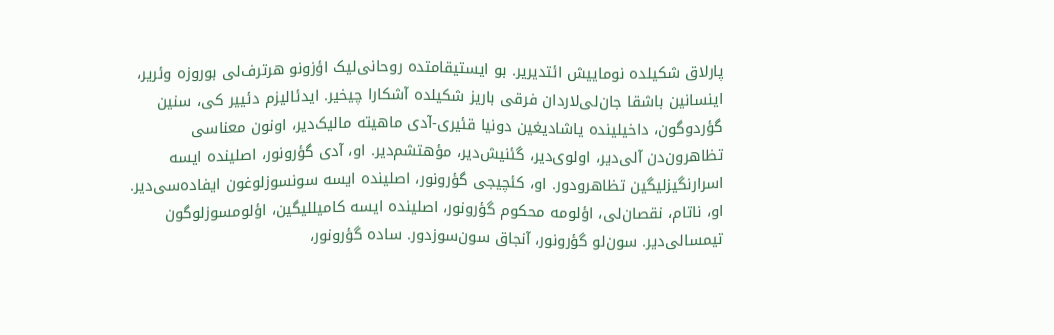پارلاق شکیلده نوماییش ائتدیریر. بو ایستیقامتده روحانی‌لیک اؤزونو هرترف‌لی بوروزه وئریر، اینسانین باشقا جان‌لی‌لاردان فرقی باریز شکیلده آشکارا چیخیر. ایدئالیزم دئییر کی، سنین گؤردوگون، داخیلینده یاشادیغین دونیا قئیری-آدی ماهیته مالیک‌دیر، اونون معناسی تظاهرون‌دن آلی‌دیر، اولوی‌دیر، گئنیش‌دیر، مؤهتشم‌دیر. او، آدی گؤرونور، اصلینده ایسه اسرارنگیزلیگین تظاهرودور. او، کئچیجی گؤرونور، اصلینده ایسه سونسوزلوغون ایفاده‌سی‌دیر. او، ناتام، نقصان‌لی، اؤلومه محکوم گؤرونور، اصلینده ایسه کامیللیگین، اؤلومسوزلوگون تیمسا‌لی‌دیر. سون‌لو گؤرونور، آنجاق سون‌سوزدور. ساده گؤرونور،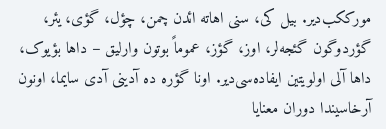مورککب‌دیر. بیل کی، سنی اهاته ائدن چمن، چؤل، گؤی، یئر، گؤردوگون گئجه‌لر، اوز، گؤز، عموماً بوتون وارلیق – داها بؤیوک، داها آلی اولویتین ایفاده‌سی‌دیر. اونا گؤره ده آدینی آدی سایما، اونون آرخاسیندا دوران معنایا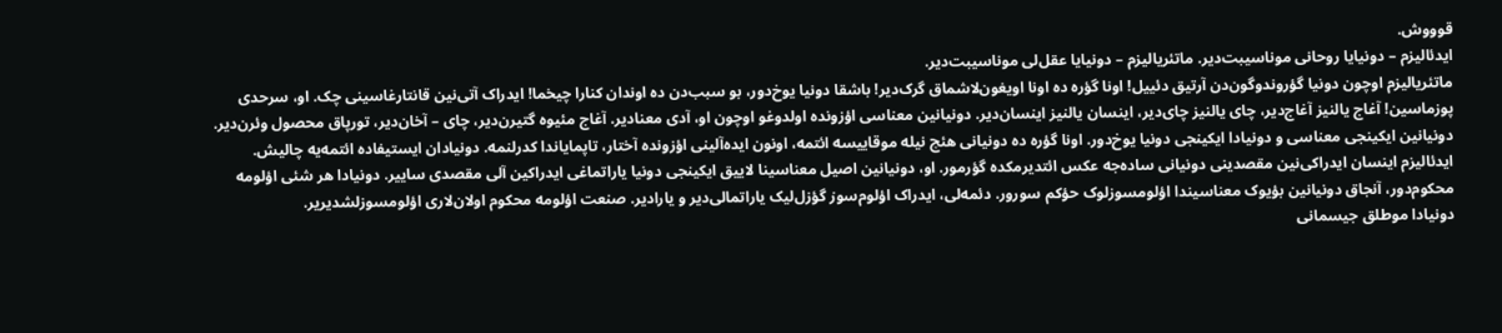قوووش.
ایدئالیزم – دونیایا روحانی موناسیبت‌دیر. ماتئریالیزم – دونیایا عقل‌لی موناسیبت‌دیر.
ماتئریالیزم اوچون دونیا گؤروندوگون‌دن آرتیق دئییل! اونا گؤره ده اونا اویغون‌لاشماق گرک‌دیر! باشقا دونیا یوخ‌دور، بو سبب‌دن ده اوندان کنارا چیخما! ایدراک آتی‌نین قانتارغاسینی چک. او، سرحدی پوزماسین! آغاج یالنیز آغاج‌دیر، چای یالنیز چای‌دیر، اینسان یالنیز اینسان‌دیر. دونیانین معناسی اؤزونده اولدوغو اوچون او، آدی معنا‌دیر. آغاج مئیوه گتیرن‌دیر، چای – آخان‌دیر، تورپاق محصول وئرن‌دیر. دونیانین ایکینجی معناسی و دونیادا ایکینجی دونیا یوخ‌دور. اونا گؤره ده دونیانی هئچ نیله موقاییسه ائتمه، اونون ایده‌آلینی اؤزونده آختار، تاپمایاندا کدرلنمه. دونیا‌دان ایستیفاده ائتمه‌یه چالیش.
ایدئالیزم اینسان ایدراکی‌نین مقصدینی دونیانی ساده‌جه عکس ائتدیرمکده گؤرمور. او، دونیانین اصیل معناسینا لاییق ایکینجی دونیا یاراتماغی ایدراکین آلی مقصدی ساییر. دونیادا هر شئی اؤلومه محکوم‌دور، آنجاق دونیانین بؤیوک معناسیندا اؤلومسوزلوک حؤکم سورور. دئمه‌لی، ایدراک اؤلوم‌سوز گؤزل‌لیک یاراتما‌لی‌دیر و یارا‌دیر. صنعت اؤلومه محکوم اولان‌لاری اؤلومسوزلشدیریر.
دونیادا موطلق جیسمانی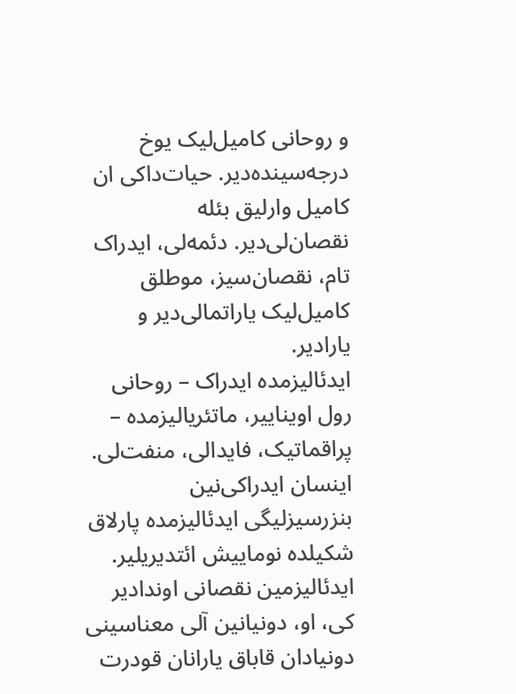و روحانی کامیل‌لیک یوخ درجه‌سینده‌دیر. حیات‌داکی ان کامیل وارلیق بئله نقصان‌لی‌دیر. دئمه‌لی، ایدراک تام، نقصان‌سیز، موطلق کامیل‌لیک یاراتما‌لی‌دیر و یارا‌دیر.
ایدئالیزمده ایدراک – روحانی رول اویناییر، ماتئریالیزمده – پراقماتیک، فایدا‌لی، منفت‌لی.
اینسان ایدراکی‌نین بنزرسیزلیگی ایدئالیزمده پارلاق شکیلده نوماییش ائتدیریلیر.
ایدئالیزمین نقصانی اوندا‌دیر کی، او، دونیانین آلی معناسینی دونیا‌دان قاباق یارانان قودرت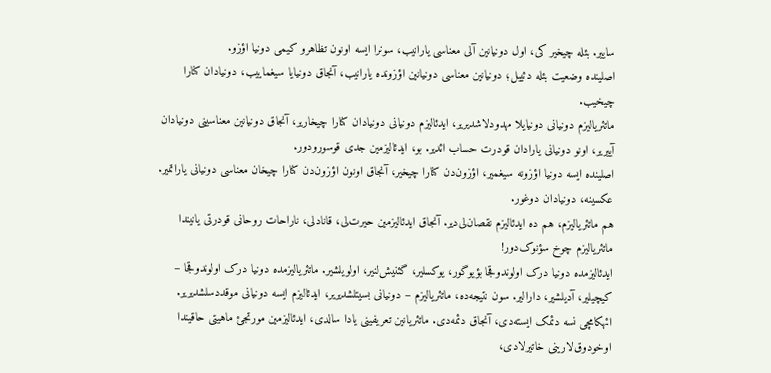ساییر. بئله چیخیر کی، اول دونیانین آلی معناسی یارانیب، سونرا ایسه اونون تظاهرو کیمی دونیا اؤزو.
اصلینده وضعیت بئله دئییل؛ دونیانین معناسی دونیانین اؤزونده یارانیب، آنجاق دونیایا سیغماییب، دونیا‌دان کنارا چیخیب.
ماتئریالیزم دونیانی دونیایلا مهدودلاشدیریر، ایدئالیزم دونیانی دونیا‌دان کنارا چیخاریر، آنجاق دونیانین معناسینی دونیا‌دان آییریر، اونو دونیانی یارا‌دان قودرت حساب ائدیر. بو، ایدئالیزمین جدی قوسورودور.
اصلینده ایسه دونیا اؤزونه سیغمیر، اؤزون‌دن کنارا چیخیر، آنجاق اونون اؤزون‌دن کنارا چیخان معناسی دونیانی یاراتمیر. عکسینه، دونیا‌دان دوغور.
هم ماتئریالیزم، هم ده ایدئالیزم نقصان‌لی‌دیر. آنجاق ایدئالیزمین حیرت‌لی، قانادلی، ناراحات روحانی قودرتی یانیندا ماتئریالیزم چوخ سؤنوک‌دور!
ایدئالیزمده دونیا درک اولوندوقجا بؤیوگور، یوکسلیر، گئنیش‌لنیر، اولویلشیر. ماتئریالیزمده دونیا درک اولوندوقجا – کیچیلیر، آدیلشیر، دارالیر. سون نتیجه‌ده، ماتئریالیزم – دونیانی بسیتلشدیریر، ایدئالیزم ایسه دونیانی موقددسلشدیریر.
ائهکامچی نسه دئمک ایسته‌دی، آنجاق دئمه‌دی. ماتئریانین تعریفینی یادا سالدی، ایدئالیزمین مورتجئ ماهیتی حاقیندا اوخودوق‌لارینی خاتیرلادی،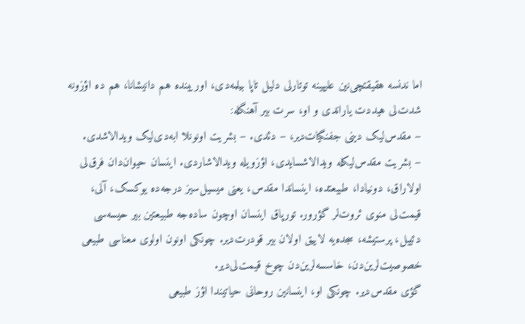اما ندنسه هقیقتچی‌نین علیهینه توتارلی دلیل تاپا بیلمه‌دی، اوریینده هم دانیشانا، هم ده اؤزونه شدت‌لی هیددت یاراندی و او، سرت بیر آهنگله:
– مقدس‌لیک دینی جفنگیات‌دیر، – دئدی. – بشریت اونونلا ابه‌دی‌لیک ویدا‌لاشدی.
– بشریت مقدس‌لیکله ویدالاشسایدی، اؤزویله ویدالاشاردی. اینسان حیوان‌دان فرق‌لی اولا‌راق، دونیادا، طبیعتده، اینساندا مقدس، یعنی میسیل‌سیز درجه‌ده یوکسک، آلی، قیمت‌لی منوی ثروت‌لر گؤرور. تورپاق اینسان اوچون ساده‌جه طبیعتین بیر حیسه‌سی دئییل، پرستیشه، سجده‌یه لاییق اولان بیر قودرت‌دیر. چونکی اونون اولوی معناسی طبیعی خصوصیت‌لرین‌دن، خاسسه‌لرین‌دن چوخ قیمت‌لی‌دیر.
گؤی مقدس‌دیر. چونکی او، اینسانین روحانی حیاتیندا اؤز طبیعی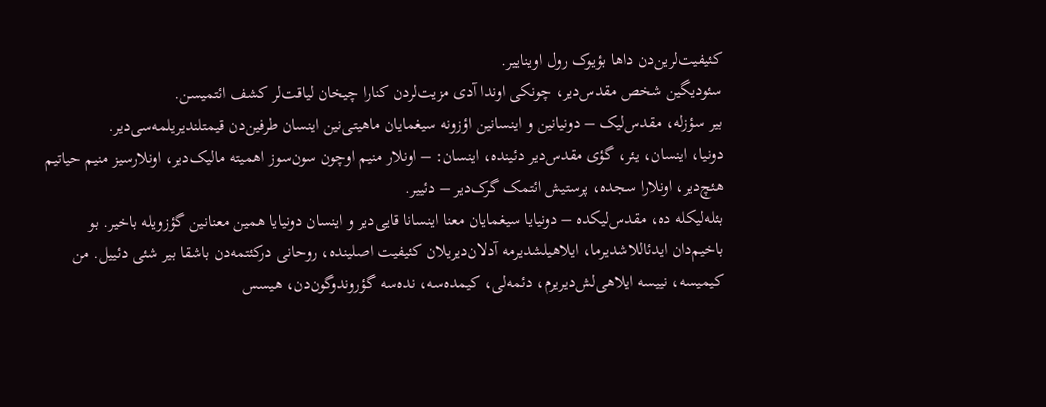کئیفیت‌لرین‌دن داها بؤیوک رول اویناییر.
سئودیگین شخص مقدس‌دیر، چونکی اوندا آدی مزیت‌لردن کنارا چیخان لیاقت‌لر کشف ائتمیسن.
بیر سؤزله، مقدس‌لیک – دونیانین و اینسانین اؤزونه سیغمایان ماهیتی‌نین اینسان طرفین‌دن قیمتلندیریلمه‌سی‌دیر.
دونیا، اینسان، یئر، گؤی مقدس‌دیر دئینده، اینسان: – اونلار منیم اوچون سون‌سوز اهمیته مالیک‌دیر، اونلارسیز منیم حیاتیم هئچ‌دیر، اونلارا سجده، پرستیش ائتمک گرک‌دیر – دئییر.
بئله‌لیکله ده، مقدس‌لیکده – دونیایا سیغمایان معنا اینسانا قایی‌دیر و اینسان دونیایا همین معنانین گؤزویله باخیر. بو باخیم‌دان ایدئاللاشدیرما، ایلاهیلشدیرمه آدلان‌دیریلان کئیفیت اصلینده، روحانی درکئتمه‌دن باشقا بیر شئی دئییل. من کیمیسه، نییسه ایلاهی‌لش‌دیریرم، دئمه‌لی، کیمده‌سه، نده‌سه گؤروندوگون‌دن، هیسس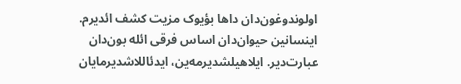اولوندوغون‌دان داها بؤیوک مزیت کشف ائدیرم. اینسانین حیوان‌دان اساس فرقی ائله بون‌دان عبارت‌دیر. ایلاهیلشدیرمه‌ین، ایدئاللاشدیرمایان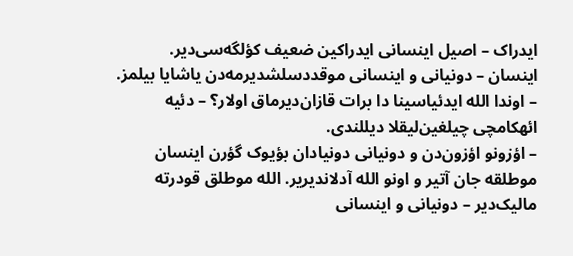ایدراک – اصیل اینسانی ایدراکین ضعیف کؤلگه‌سی‌دیر.
اینسان – دونیانی و اینسانی موقددسلشدیرمه‌دن یاشایا بیلمز.
– اوندا الله ایدئیاسینا دا برات قازان‌دیرماق اولار؟ – دئیه ائهکامچی چیلغین‌لیقلا دیللندی.
– اؤزونو اؤزون‌دن و دونیانی دونیا‌دان بؤیوک گؤرن اینسان موطلقه جان آتیر و اونو الله آدلاندیریر. الله موطلق قودرته مالیک‌دیر – دونیانی و اینسانی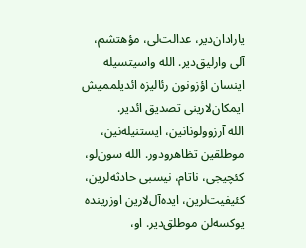یارا‌دان‌دیر، عدالت‌لی، مؤهتشم، آلی وارلیق‌دیر. الله واسیتسیله اینسان اؤزونون رئالیزه ائدیلممیش ایمکان‌لارینی تصدیق ائدیر.
الله آرزوولونانین، ایستنیله‌نین، موطلقین تظاهرودور. الله سون‌لو، کئچیجی، ناتام، نیسبی حادثه‌لرین، کئیفیت‌لرین، ایده‌آل‌لارین اوزرینده یوکسه‌لن موطلق‌دیر. او،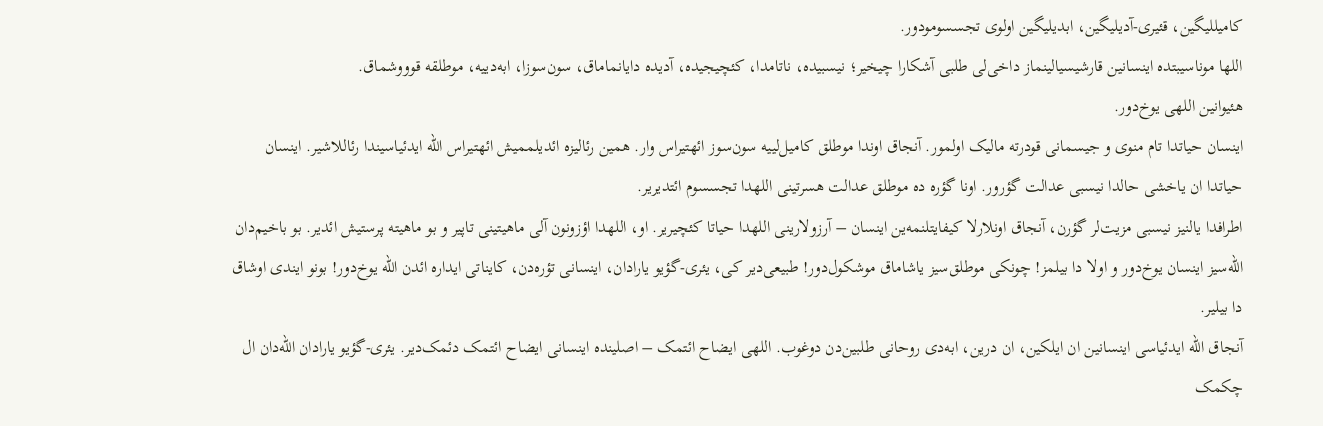کامیللیگین، قئیری-آدیلیگین، ابدیلیگین اولوی تجسسومودور.
اللها موناسیبتده اینسانین قارشیسیالینماز داخی‌لی طلبی آشکارا چیخیر؛ نیسبیده، ناتامدا، کئچیجیده، آدیده دایانماماق، سون‌سوزا، ابه‌دییه، موطلقه قوووشماق.
هئیوانین اللهی یوخ‌دور.
اینسان حیاتدا تام منوی و جیسمانی قودرته مالیک اولمور. آنجاق اوندا موطلق کامیل‌لییه سون‌سوز ائهتیراس وار. همین رئالیزه ائدیلممیش ائهتیراس الله ایدئیاسیندا رئاللاشیر. اینسان حیاتدا ان یاخشی حالدا نیسبی عدالت گؤرور. اونا گؤره ده موطلق عدالت هسرتینی اللهدا تجسسوم ائتدیریر.
اطرافدا یالنیز نیسبی مزیت‌لر گؤرن، آنجاق اونلارلا کیفایتلنمه‌ین اینسان – آرزولارینی اللهدا حیاتا کئچیریر. او، اللهدا اؤزونون آلی ماهیتینی تاپیر و بو ماهیته پرستیش ائدیر. بو باخیم‌دان الله‌سیز اینسان یوخ‌دور و اولا دا بیلمز! چونکی موطلق‌سیز یاشاماق موشکول‌دور! طبیعی‌دیر کی، یئری-گؤیو یارا‌دان، اینسانی تؤره‌دن، کایناتی ایداره ائدن الله یوخ‌دور! بونو ایندی اوشاق دا بیلیر.
آنجاق الله ایدئیاسی اینسانین ان ایلکین، ان درین، ابه‌دی روحانی طلبین‌دن دوغوب. اللهی ایضاح ائتمک – اصلینده اینسانی ایضاح ائتمک دئمک‌دیر. یئری-گؤیو یارا‌دان الله‌دان ال چکمک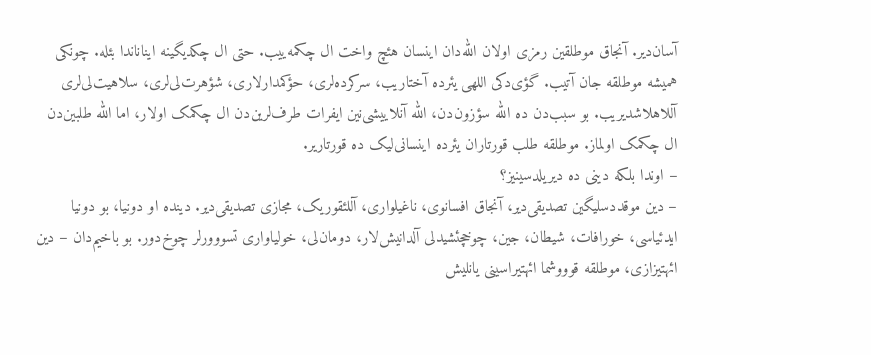آسان‌دیر. آنجاق موطلقین رمزی اولان الله‌دان اینسان هئچ واخت ال چکمه‌ییب. حتی ال چکدیگینه ایناناندا بئله. چونکی همیشه موطلقه جان آتیب. گؤی‌دکی اللهی یئرده آختاریب، سرکرده‌لری، حؤکمدارلاری، شؤهرت‌لی‌لری، سلاهیت‌لی‌لری آللاهلاشدیریب. بو سبب‌دن ده الله سؤزون‌دن، الله آنلاییشی‌نین ایفرات طرف‌لرین‌دن ال چکمک اولار، اما الله طلبین‌دن ال چکمک اولماز. موطلقه طلب قورتاران یئرده اینسانی‌لیک ده قورتاریر.
– اوندا بلکه دینی ده دیریلدسینیز؟
– دین موقددسلیگین تصدیقی‌دیر، آنجاق افسانوی، ناغیلواری، آللئقوریک، مجازی تصدیقی‌دیر. دینده او دونیا، بو دونیا ایدئیاسی، خورافات، شیطان، جین، چوخچئشیدلی آلدانیش‌لار، دومان‌لی، خولیاواری تسووورلر چوخ‌دور. بو باخیم‌دان – دین ائهتیزازی، موطلقه قوووشما ائهتیراسینی یانلیش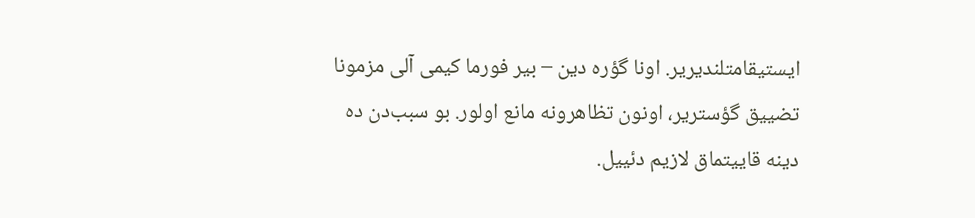ایستیقامتلندیریر. اونا گؤره دین – بیر فورما کیمی آلی مزمونا تضییق گؤستریر، اونون تظاهرونه مانع اولور. بو سبب‌دن ده دینه قاییتماق لازیم دئییل.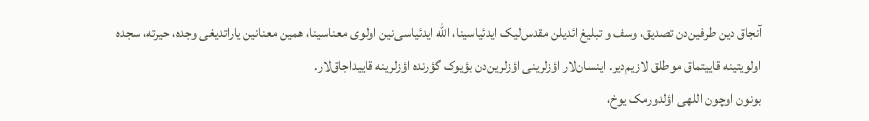آنجاق دین طرفین‌دن تصدیق، وسف و تبلیغ ائدیلن مقدس‌لیک ایدئیاسینا، الله ایدئیاسی‌نین اولوی معناسینا، همین معنانین یاراتدیغی وجده، حیرته، سجده اولویتینه قاییتماق موطلق لازیم‌دیر. اینسان‌لار اؤزلرینی اؤزلرین‌دن بؤیوک گؤرنده اؤزلرینه قاییدا‌جاق‌لار.
بونون اوچون اللهی اؤلدورمک یوخ،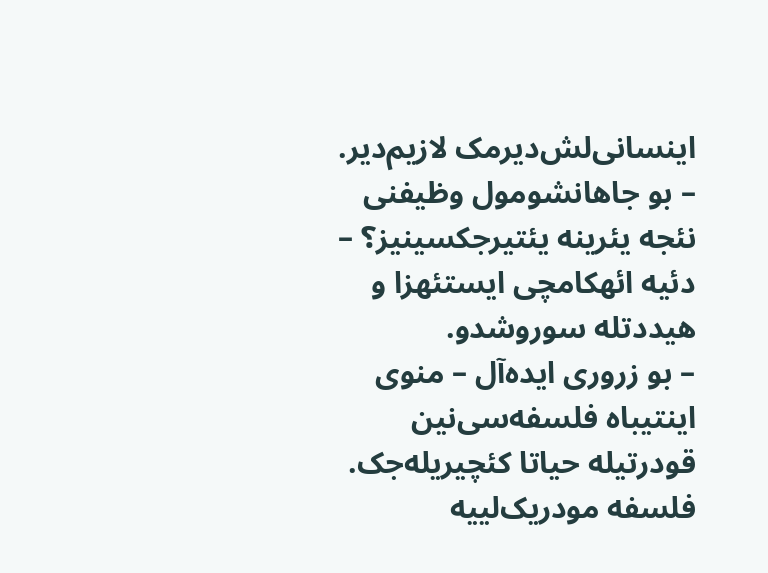اینسانی‌لش‌دیرمک لازیم‌دیر.
– بو جاهانشومول وظیفنی نئجه یئرینه یئتیرجکسینیز؟ – دئیه ائهکامچی ایستئهزا و هیددتله سوروشدو.
– بو زروری ایده‌آل – منوی اینتیباه فلسفه‌سی‌نین قودرتیله حیاتا کئچیریله‌جک. فلسفه مودریک‌لییه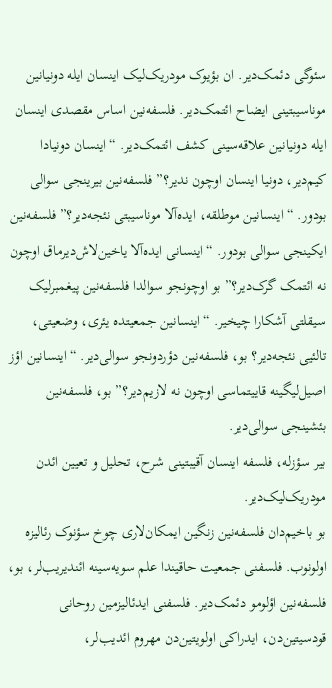سئوگی دئمک‌دیر. ان بؤیوک مودریک‌لیک اینسان ایله دونیانین موناسیبتینی ایضاح ائتمک‌دیر. فلسفه‌نین اساس مقصدی اینسان ایله دونیانین علاقه‌سینی کشف ائتمک‌دیر. “اینسان دونیادا کیم‌دیر، دونیا اینسان اوچون ندیر؟” فلسفه‌نین بیرینجی سوا‌لی بودور. “اینسانین موطلقه، ایده‌آلا موناسیبتی نئجه‌دیر؟” فلسفه‌نین ایکینجی سوا‌لی بودور. “اینسانی ایده‌آلا یاخین‌لاش‌دیرماق اوچون نه ائتمک گرک‌دیر؟” بو اوچونجو سوالدا فلسفه‌نین پیغمبرلیک سیقلتی آشکارا چیخیر. “اینسانین جمعیتده یئری، وضعیتی، تالئیی نئجه‌دیر؟ بو، فلسفه‌نین دؤردونجو سوا‌لی‌دیر. “اینسانین اؤز اصیل‌لیگینه قاییتماسی اوچون نه لازیم‌دیر؟” بو، فلسفه‌نین بئشینجی سوا‌لی‌دیر.
بیر سؤزله، فلسفه اینسان آقیبتینی شرح، تحلیل و تعیین ائدن مودریک‌لیک‌دیر.
بو باخیم‌دان فلسفه‌نین زنگین ایمکان‌لاری چوخ سؤنوک رئالیزه اولونوب. فلسفنی جمعیت حاقیندا علم سویه‌سینه ائندیریب‌لر، بو، فلسفه‌نین اؤلومو دئمک‌دیر. فلسفنی ایدئالیزمین روحانی قودسیتین‌دن، ایدراکی اولویتین‌دن مهروم ائدیب‌لر،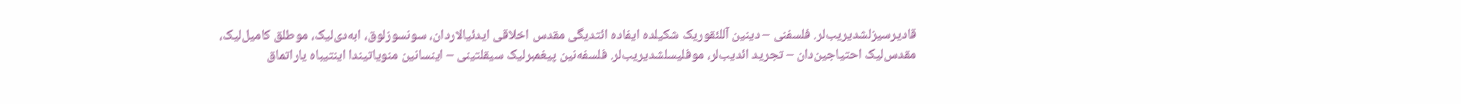قادیرسیزلشدیریب‌لر. فلسفنی – دینین آللئقوریک شکیلده ایفاده ائتدیگی مقدس اخلاقی ایدئیا‌لاردان، سونسوزلوق، ابه‌دی‌لیک، موطلق کامیل‌لیک، مقدس‌لیک احتیاجین‌دان – تجرید ائدیب‌لر، موفلیسلشدیریب‌لر. فلسفه‌نین پیغمبرلیک سیقلتینی – اینسانین منویاتیندا اینتیباه یاراتماق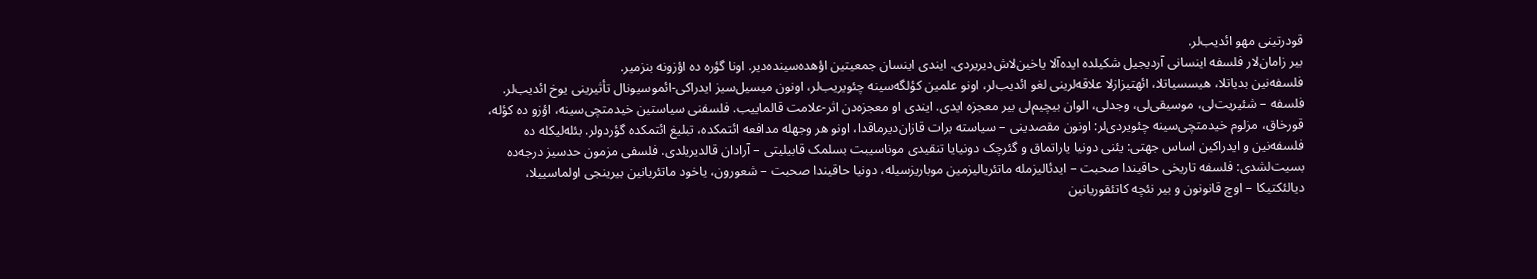قودرتینی مهو ائدیب‌لر.
بیر زامان‌لار فلسفه اینسانی آردیجیل شکیلده ایده‌آلا یاخین‌لاش‌دیریردی. ایندی اینسان جمعیتین اؤهده‌سینده‌دیر. اونا گؤره ده اؤزونه بنزمیر.
فلسفه‌نین بدیاتلا، هیسسیاتلا، ائهتیزازلا علاقه‌لرینی لغو ائدیب‌لر، اونو علمین کؤلگه‌سینه چئویریب‌لر، اونون میسیل‌سیز ایدراکی-ائموسیونال تأثیرینی یوخ ائدیب‌لر.
فلسفه – شئیریت‌لی، موسیقی‌لی، وجدلی، الوان بیچیم‌لی بیر معجزه ایدی. ایندی او معجزه‌دن اثر-علامت قالماییب. فلسفنی سیاستین خیدمتچی‌سینه، اؤزو ده کؤله، قورخاق، مزلوم خیدمتچی‌سینه چئویردی‌لر: اونون مقصدینی – سیاسته برات قازان‌دیرماقدا، اونو هر وجهله مدافعه ائتمکده، تبلیغ ائتمکده گؤردولر. بئله‌لیکله ده فلسفه‌نین و ایدراکین اساس جهتی: یئنی دونیا یاراتماق و گئرچک دونیایا تنقیدی موناسیبت بسلمک قابیلیتی – آرا‌دان قالدیریلدی. فلسفی مزمون حدسیز درجه‌ده بسیت‌لشدی: فلسفه تاریخی حاقیندا صحبت – ایدئالیزمله ماتئریالیزمین موباریزسیله، دونیا حاقیندا صحبت – شعورون، یاخود ماتئریانین بیرینجی اولماسییلا، دیالئکتیکا – اوچ قانونون و بیر نئچه کاتئقوریانین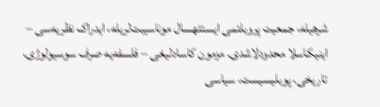شرهیله، جمعیت پروبلئمی ایستئهسال موناسیبت‌لریله، ایدراک نظریه‌سی – اینیکاسلا محدودلاشدی. مزمون کاسادلیغی – فلسفه‌یه صرف سوسیولوژی، تاریخی، پوبلیسیست، سیاسی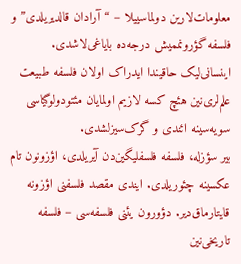معلومات‌لارین دولماسییلا – “آرا‌دان قالدیریلدی” و فلسفه گؤرونممیش درجه‌ده بایاغی‌لاشدی.
اینسانی‌لیک حاقیندا ایدراک اولان فلسفه طبیعت علم‌لری‌نین هئچ کسه لازیم اولمایان مئتودولوگیاسی سویه‌سینه ائندی و گرک‌سیزلشدی.
بیر سؤزله، فلسفه فلسفلیگین‌دن آیریلدی، اؤزونون تام عکسینه چئوریلدی. ایندی مقصد فلسفنی اؤزونه قایتارماق‌دیر. دؤورون یئنی فلسفه‌سی – فلسفه تاریخی‌نین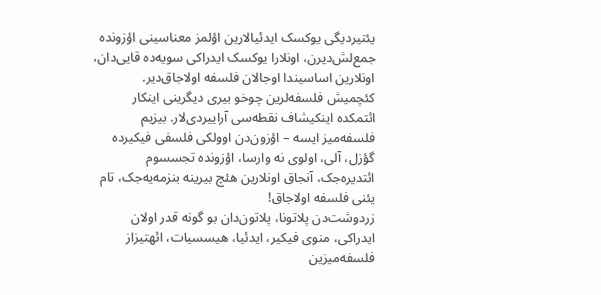یئتیردیگی یوکسک ایدئیا‌لارین اؤلمز معناسینی اؤزونده جمع‌لش‌دیرن، اونلارا یوکسک ایدراکی سویه‌ده قایی‌دان، اونلارین اساسیندا اوجالان فلسفه اولا‌جاق‌دیر.
کئچمیش فلسفه‌لرین چوخو بیری دیگرینی اینکار ائتمکده اینکیشاف نقطه‌سی آراییردی‌لار. بیزیم فلسفه‌میز ایسه – اؤزون‌دن اوولکی فلسفی فیکیرده گؤزل، آلی، اولوی نه وارسا، اؤزونده تجسسوم ائتدیره‌جک، آنجاق اونلارین هئچ بیرینه بنزمه‌یه‌جک، تام یئنی فلسفه اولا‌جاق!
زردوشت‌دن پلاتونا، پلاتون‌دان بو گونه قدر اولان ایدراکی، منوی فیکیر، ایدئیا، هیسسیات، ائهتیزاز فلسفه‌میزین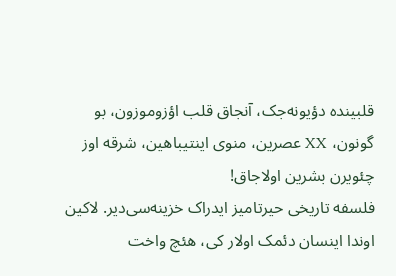قلبینده دؤیونه‌جک، آنجاق قلب اؤزوموزون، بو گونون، XX عصرین، منوی اینتیباهین، شرقه اوز چئویرن بشرین اولا‌جاق!
فلسفه تاریخی حیرتامیز ایدراک خزینه‌سی‌دیر. لاکین اوندا اینسان دئمک اولار کی، هئچ واخت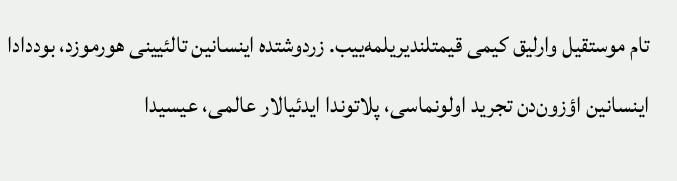تام موستقیل وارلیق کیمی قیمتلندیریلمه‌ییب. زردوشتده اینسانین تالئیینی هورموزد، بوددادا اینسانین اؤزون‌دن تجرید اولونماسی، پلاتوندا ایدئیا‌لار عالمی، عیسیدا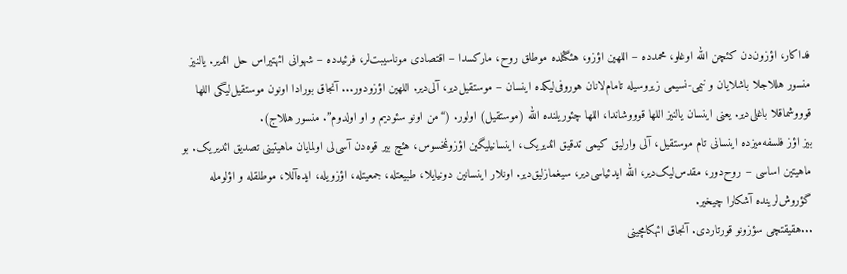فداکار، اؤزون‌دن کئچن الله اوغلو، محمدده – اللهین اؤزو، هئگئلده موطلق روح، مارکسدا – اقتصادی موناسیبت‌لر، فرئیدده – شهوانی ائهتیراس حل ائدیر. یالنیز منسور هللاجلا باشلایان و نیمی-نسیمی زیروسیله تامام‌لانان هوروفی‌لیکده اینسان – موستقیل‌دیر، آلی‌دیر. اللهین اؤزودور... آنجاق بورادا اونون موستقیل‌لیگی اللها قوووشماقلا باغلی‌دیر. یعنی اینسان یالنیز اللها قوووشاندا، اللها چئوریلنده الله (موستقیل) اولور. (“من اونو سئودیم و او اولدوم”. منسور هللاج).
بیز اؤز فلسفه‌میزده اینسانی تام موستقیل، آلی وارلیق کیمی تدقیق ائدیریک، اینسانیلیگین اؤزونمخسوس، هئچ بیر قوه‌دن آسی‌لی اولمایان ماهیتینی تصدیق ائدیریک. بو ماهیتین اساسی – روح‌دور، مقدس‌لیک‌دیر، الله ایدئیاسی‌دیر، سیغمازلیق‌دیر. اونلار اینسانین دونیایلا، طبیعتله، جمعیتله، اؤزویله، ایده‌آللا، موطلقله و اؤلومله گؤروش‌لرینده آشکارا چیخیر.
...هقیقتچی سؤزونو قورتاردی. آنجاق ائهکامچینی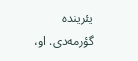یئرینده گؤرمه‌دی. او،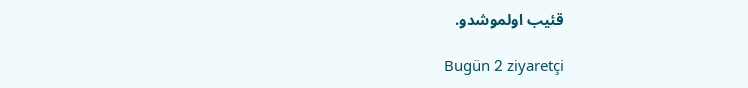قئیب اولموشدو.

  Bugün 2 ziyaretçi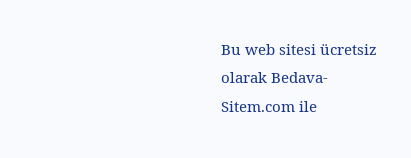Bu web sitesi ücretsiz olarak Bedava-Sitem.com ile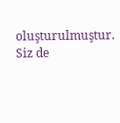oluşturulmuştur. Siz de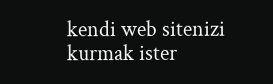kendi web sitenizi kurmak ister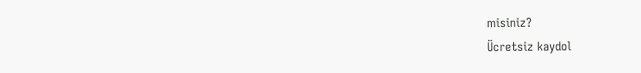misiniz?
Ücretsiz kaydol